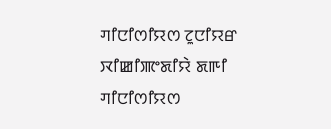ꯚꯤꯅꯤꯁꯤꯌꯁ ꯖꯨꯅꯤꯌꯔ
ꯋꯤꯀꯤꯄꯦꯗꯤꯌꯥ ꯗꯒꯤ
ꯚꯤꯅꯤꯁꯤꯌꯁ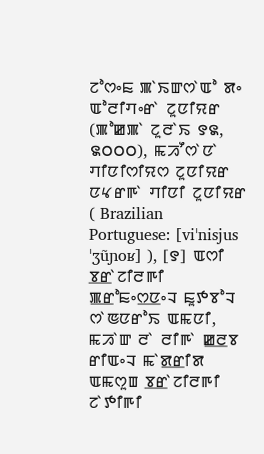ꯖꯣꯁꯦꯐ ꯄꯥꯏꯛꯁꯥꯑꯣ ꯗꯦ ꯑꯣꯂꯤꯚꯦꯔꯥ ꯖꯨꯅꯤꯌꯔ (ꯄꯣꯀꯄꯥ ꯖꯨꯂꯥꯏ ꯱꯲, ꯲꯰꯰꯰), ꯃꯍꯧꯁꯥꯅꯥ ꯚꯤꯅꯤꯁꯤꯌꯁ ꯖꯨꯅꯤꯌꯔ ꯅꯠꯔꯒꯥ ꯚꯤꯅꯤ ꯖꯨꯅꯤꯌꯔ ( Brazilian Portuguese: [viˈnisjus ˈʒũɲoʁ] ), [꯱] ꯑꯁꯤ ꯕ꯭ꯔꯥꯖꯤꯂꯒꯤ ꯄ꯭ꯔꯣꯐꯦꯁ꯭ꯅꯦꯜ ꯐꯨꯇꯕꯣꯜ ꯁꯥꯟꯅꯔꯣꯏ ꯑꯃꯅꯤ, ꯃꯍꯥꯛ ꯂꯥ ꯂꯤꯒꯥ ꯀ꯭ꯂꯕ ꯔꯤꯑꯦꯜ ꯃꯥꯗ꯭ꯔꯤꯗ ꯑꯃꯁꯨꯡ ꯕ꯭ꯔꯥꯖꯤꯂꯒꯤ ꯖꯥꯇꯤꯒꯤ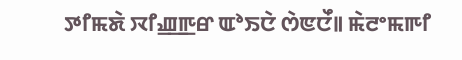ꯇꯤꯃꯗꯥ ꯋꯤꯉ꯭ꯒꯔ ꯑꯣꯏꯅꯥ ꯁꯥꯟꯅꯩ꯫ ꯃꯥꯂꯦꯃꯒꯤ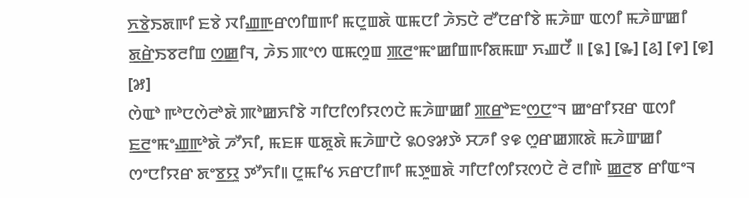ꯈ꯭ꯕꯥꯏꯗꯒꯤ ꯐꯕꯥ ꯋꯤꯉ꯭ꯒꯔꯁꯤꯡꯒꯤ ꯃꯅꯨꯡꯗꯥ ꯑꯃꯅꯤ ꯍꯥꯏꯅꯥ ꯂꯧꯅꯔꯤꯕꯥ ꯃꯍꯥꯛ ꯑꯁꯤ ꯃꯍꯥꯛꯀꯤ ꯗ꯭ꯔꯥꯏꯕꯂꯤꯡ ꯁ꯭ꯀꯤꯜ, ꯍꯥꯏ ꯄꯦꯁ ꯑꯃꯁꯨꯡ ꯄ꯭ꯂꯦꯃꯦꯀꯤꯡꯒꯤꯗꯃꯛ ꯈꯉꯅꯩ ꯫ [꯲] [꯳] [꯴] [꯵] [꯶] [꯷]
ꯁꯥꯑꯣ ꯒꯣꯅꯁꯥꯂꯣꯗꯥ ꯄꯣꯀꯈꯤꯕꯥ ꯚꯤꯅꯤꯁꯤꯌꯁꯅꯥ ꯃꯍꯥꯛꯀꯤ ꯄ꯭ꯔꯣꯐꯦꯁ꯭ꯅꯦꯜ ꯀꯦꯔꯤꯌꯔ ꯑꯁꯤ ꯐ꯭ꯂꯦꯃꯦꯉ꯭ꯒꯣꯗꯥ ꯍꯧꯈꯤ, ꯃꯐꯝ ꯑꯗꯨꯗꯥ ꯃꯍꯥꯛꯅꯥ ꯲꯰꯱꯷ꯇꯥ ꯆꯍꯤ ꯱꯶ ꯁꯨꯔꯀꯄꯗꯥ ꯃꯍꯥꯛꯀꯤ ꯁꯦꯅꯤꯌꯔ ꯗꯦꯕ꯭ꯌꯨ ꯇꯧꯈꯤ꯫ ꯅꯨꯃꯤꯠ ꯈꯔꯅꯤꯒꯤ ꯃꯇꯨꯡꯗꯥ ꯚꯤꯅꯤꯁꯤꯌꯁꯅꯥ ꯂꯥ ꯂꯤꯒꯥ ꯀ꯭ꯂꯕ ꯔꯤꯑꯦꯜ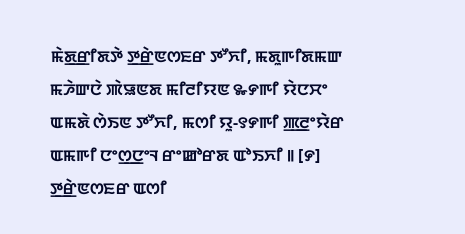ꯃꯥꯗ꯭ꯔꯤꯗꯇꯥ ꯇ꯭ꯔꯥꯟꯁꯐꯔ ꯇꯧꯈꯤ, ꯃꯗꯨꯒꯤꯗꯃꯛ ꯃꯍꯥꯛꯅꯥ ꯄꯥꯎꯟꯗ ꯃꯤꯂꯤꯌꯟ ꯳꯸ꯒꯤ ꯌꯥꯅꯆꯦ ꯑꯃꯗꯥ ꯁꯥꯏꯟ ꯇꯧꯈꯤ, ꯃꯁꯤ ꯌꯨ-꯱꯸ꯒꯤ ꯄ꯭ꯂꯦꯌꯥꯔ ꯑꯃꯒꯤ ꯅꯦꯁ꯭ꯅꯦꯜ ꯔꯦꯀꯣꯔꯗ ꯑꯣꯏꯈꯤ ꯫ [꯸] ꯇ꯭ꯔꯥꯟꯁꯐꯔ ꯑꯁꯤ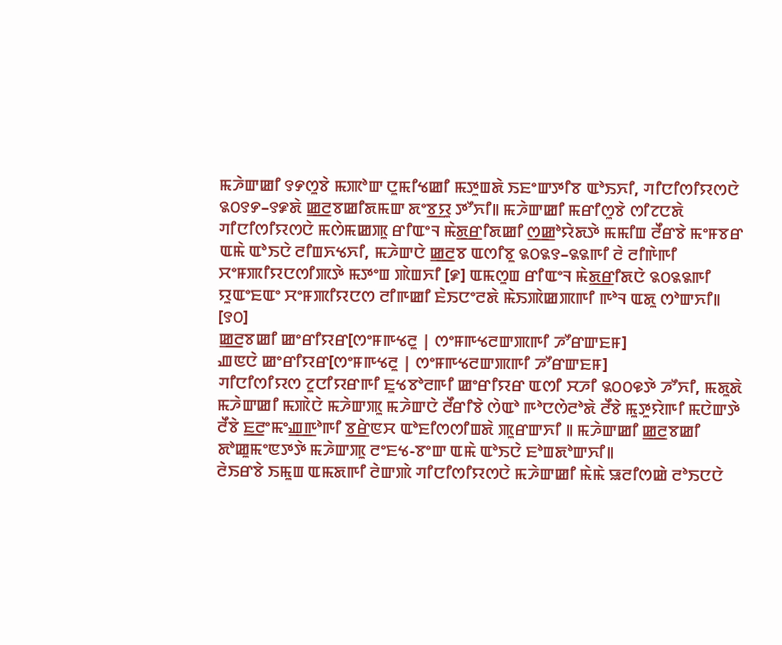ꯃꯍꯥꯛꯀꯤ ꯱꯸ꯁꯨꯕꯥ ꯃꯄꯣꯛ ꯅꯨꯃꯤꯠꯀꯤ ꯃꯇꯨꯡꯗꯥ ꯏꯐꯦꯛꯇꯤꯕ ꯑꯣꯏꯈꯤ, ꯚꯤꯅꯤꯁꯤꯌꯁꯅꯥ ꯲꯰꯱꯸–꯱꯹ꯗꯥ ꯀ꯭ꯂꯕꯀꯤꯗꯃꯛ ꯗꯦꯕ꯭ꯌꯨ ꯇꯧꯈꯤ꯫ ꯃꯍꯥꯛꯀꯤ ꯃꯔꯤꯁꯨꯕꯥ ꯁꯤꯖꯅꯗꯥ ꯚꯤꯅꯤꯁꯤꯌꯁꯅꯥ ꯃꯁꯥꯃꯀꯄꯨ ꯔꯤꯑꯦꯜ ꯃꯥꯗ꯭ꯔꯤꯗꯀꯤ ꯁ꯭ꯀꯣꯌꯥꯗꯇꯥ ꯃꯃꯤꯡ ꯂꯩꯔꯕꯥ ꯃꯦꯝꯕꯔ ꯑꯃꯥ ꯑꯣꯏꯅꯥ ꯂꯤꯡꯈꯠꯈꯤ, ꯃꯍꯥꯛꯅꯥ ꯀ꯭ꯂꯕ ꯑꯁꯤꯕꯨ ꯲꯰꯲꯱–꯲꯲ꯒꯤ ꯂꯥ ꯂꯤꯒꯥꯒꯤ ꯆꯦꯝꯄꯤꯌꯅꯁꯤꯄꯇꯥ ꯃꯇꯦꯡ ꯄꯥꯡꯈꯤ [꯹] ꯑꯃꯁꯨꯡ ꯔꯤꯑꯦꯜ ꯃꯥꯗ꯭ꯔꯤꯗꯅꯥ ꯲꯰꯲꯲ꯒꯤ ꯌꯨꯑꯦꯐꯑꯦ ꯆꯦꯝꯄꯤꯌꯅꯁ ꯂꯤꯒꯀꯤ ꯐꯥꯏꯅꯦꯂꯗꯥ ꯃꯥꯏꯄꯥꯀꯄꯒꯤ ꯒꯣꯜ ꯑꯗꯨ ꯁꯣꯛꯈꯤ꯫ [꯱꯰]
ꯀ꯭ꯂꯕꯀꯤ ꯀꯦꯔꯤꯌꯔ[ꯁꯦꯝꯒꯠꯂꯨ | ꯁꯦꯝꯒꯠꯂꯛꯄꯒꯤ ꯍꯧꯔꯛꯐꯝ]
ꯉꯟꯅꯥ ꯀꯦꯔꯤꯌꯔ[ꯁꯦꯝꯒꯠꯂꯨ | ꯁꯦꯝꯒꯠꯂꯛꯄꯒꯤ ꯍꯧꯔꯛꯐꯝ]
ꯚꯤꯅꯤꯁꯤꯌꯁ ꯖꯨꯅꯤꯌꯔꯒꯤ ꯐꯨꯠꯕꯣꯂꯒꯤ ꯀꯦꯔꯤꯌꯔ ꯑꯁꯤ ꯆꯍꯤ ꯲꯰꯰꯶ꯇꯥ ꯍꯧꯈꯤ, ꯃꯗꯨꯗꯥ ꯃꯍꯥꯛꯀꯤ ꯃꯄꯥꯅꯥ ꯃꯍꯥꯛꯄꯨ ꯃꯍꯥꯛꯅꯥ ꯂꯩꯔꯤꯕꯥ ꯁꯥꯑꯣ ꯒꯣꯅꯁꯥꯂꯣꯗꯥ ꯂꯩꯕꯥ ꯃꯨꯇꯨꯌꯥꯒꯤ ꯃꯅꯥꯛꯇꯥ ꯂꯩꯕꯥ ꯐ꯭ꯂꯦꯃꯦꯉ꯭ꯒꯣꯒꯤ ꯕ꯭ꯔꯥꯟꯆ ꯑꯣꯐꯤꯁꯁꯤꯡꯗꯥ ꯄꯨꯔꯛꯈꯤ ꯫ ꯃꯍꯥꯛꯀꯤ ꯀ꯭ꯂꯕꯀꯤ ꯗꯣꯀꯨꯃꯦꯟꯇꯇꯥ ꯃꯍꯥꯛꯄꯨ ꯂꯦꯐꯠ-ꯕꯦꯛ ꯑꯃꯥ ꯑꯣꯏꯅꯥ ꯐꯣꯡꯗꯣꯛꯈꯤ꯫
ꯂꯥꯏꯔꯕꯥ ꯏꯃꯨꯡ ꯑꯃꯗꯒꯤ ꯂꯥꯛꯄꯥ ꯚꯤꯅꯤꯁꯤꯌꯁꯅꯥ ꯃꯍꯥꯛꯀꯤ ꯃꯥꯃꯥ ꯎꯂꯤꯁꯀꯥ ꯂꯣꯏꯅꯅꯥ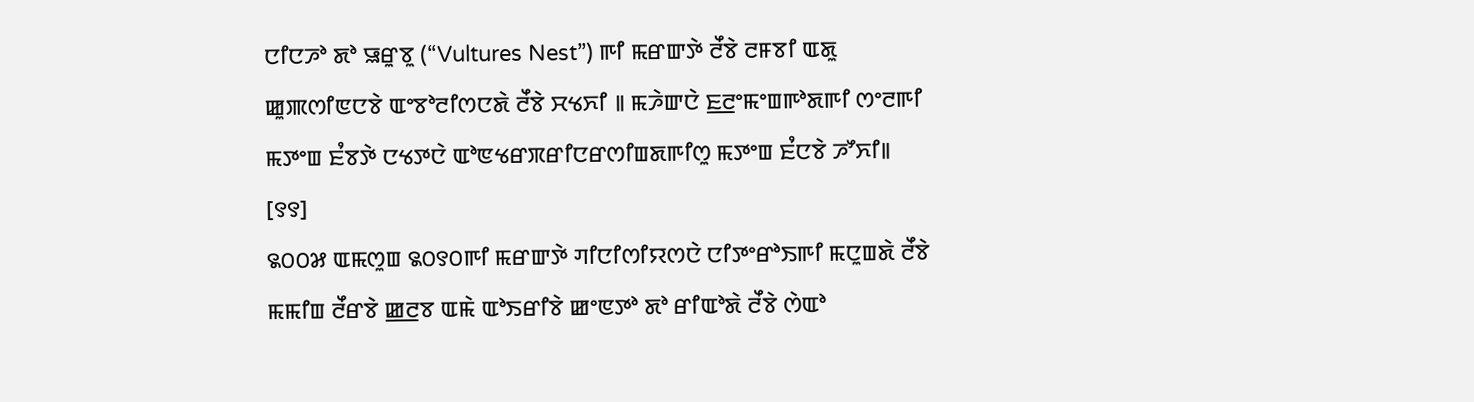ꯅꯤꯅꯍꯣ ꯗꯣ ꯎꯔꯨꯕꯨ (“Vultures Nest”) ꯒꯤ ꯃꯔꯛꯇꯥ ꯂꯩꯕꯥ ꯂꯝꯕꯤ ꯑꯗꯨ ꯀꯨꯄꯁꯤꯟꯅꯕꯥ ꯑꯦꯕꯣꯂꯤꯁꯅꯗꯥ ꯂꯩꯕꯥ ꯆꯠꯈꯤ ꯫ ꯃꯍꯥꯛꯅꯥ ꯐ꯭ꯂꯦꯃꯦꯡꯒꯣꯗꯒꯤ ꯁꯦꯂꯒꯤ ꯃꯇꯦꯡ ꯐꯪꯕꯇꯥ ꯅꯠꯇꯅꯥ ꯑꯣꯟꯠꯔꯞꯔꯤꯅꯔꯁꯤꯡꯗꯒꯤꯁꯨ ꯃꯇꯦꯡ ꯐꯪꯅꯕꯥ ꯍꯧꯈꯤ꯫ [꯱꯱]
꯲꯰꯰꯷ ꯑꯃꯁꯨꯡ ꯲꯰꯱꯰ꯒꯤ ꯃꯔꯛꯇꯥ ꯚꯤꯅꯤꯁꯤꯌꯁꯅꯥ ꯅꯤꯇꯦꯔꯣꯏꯒꯤ ꯃꯅꯨꯡꯗꯥ ꯂꯩꯕꯥ ꯃꯃꯤꯡ ꯂꯩꯔꯕꯥ ꯀ꯭ꯂꯕ ꯑꯃꯥ ꯑꯣꯏꯔꯤꯕꯥ ꯀꯦꯟꯇꯣ ꯗꯣ ꯔꯤꯑꯣꯗꯥ ꯂꯩꯕꯥ ꯁꯥꯑꯣ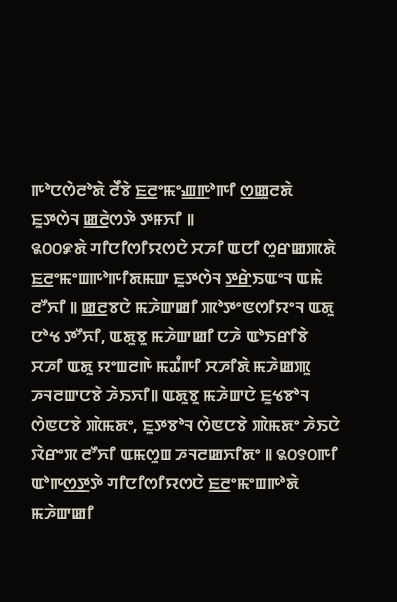ꯒꯣꯅꯁꯥꯂꯣꯗꯥ ꯂꯩꯕꯥ ꯐ꯭ꯂꯦꯃꯦꯉ꯭ꯒꯣꯒꯤ ꯁ꯭ꯀꯨꯂꯗꯥ ꯐꯨꯇꯁꯥꯜ ꯀ꯭ꯂꯥꯁꯇꯥ ꯇꯝꯈꯤ ꯫
꯲꯰꯰꯹ꯗꯥ ꯚꯤꯅꯤꯁꯤꯌꯁꯅꯥ ꯆꯍꯤ ꯑꯅꯤ ꯁꯨꯔꯀꯄꯗꯥ ꯐ꯭ꯂꯦꯃꯦꯡꯒꯣꯒꯤꯗꯃꯛ ꯐꯨꯇꯁꯥꯜ ꯇ꯭ꯔꯥꯏꯑꯦꯜ ꯑꯃꯥ ꯂꯧꯈꯤ ꯫ ꯀ꯭ꯂꯕꯅꯥ ꯃꯍꯥꯛꯀꯤ ꯄꯣꯇꯦꯟꯁꯤꯌꯦꯜ ꯑꯗꯨ ꯅꯣꯠ ꯇꯧꯈꯤ, ꯑꯗꯨꯕꯨ ꯃꯍꯥꯛꯀꯤ ꯅꯍꯥ ꯑꯣꯏꯔꯤꯕꯥ ꯆꯍꯤ ꯑꯗꯨ ꯌꯦꯡꯂꯒꯥ ꯃꯊꯪꯒꯤ ꯆꯍꯤꯗꯥ ꯃꯍꯥꯀꯄꯨ ꯍꯜꯂꯛꯅꯕꯥ ꯍꯥꯏꯈꯤ꯫ ꯑꯗꯨꯕꯨ ꯃꯍꯥꯛꯅꯥ ꯐꯨꯠꯕꯣꯜ ꯁꯥꯟꯅꯕꯥ ꯄꯥꯃꯗꯦ, ꯐꯨꯇꯕꯣꯜ ꯁꯥꯟꯅꯕꯥ ꯄꯥꯃꯗꯦ ꯍꯥꯏꯅꯥ ꯋꯥꯔꯦꯞ ꯂꯧꯈꯤ ꯑꯃꯁꯨꯡ ꯍꯜꯂꯀꯈꯤꯗꯦ ꯫ ꯲꯰꯱꯰ꯒꯤ ꯑꯣꯒꯁ꯭ꯇꯇꯥ ꯚꯤꯅꯤꯁꯤꯌꯁꯅꯥ ꯐ꯭ꯂꯦꯃꯦꯡꯒꯣꯗꯥ ꯃꯍꯥꯛꯀꯤ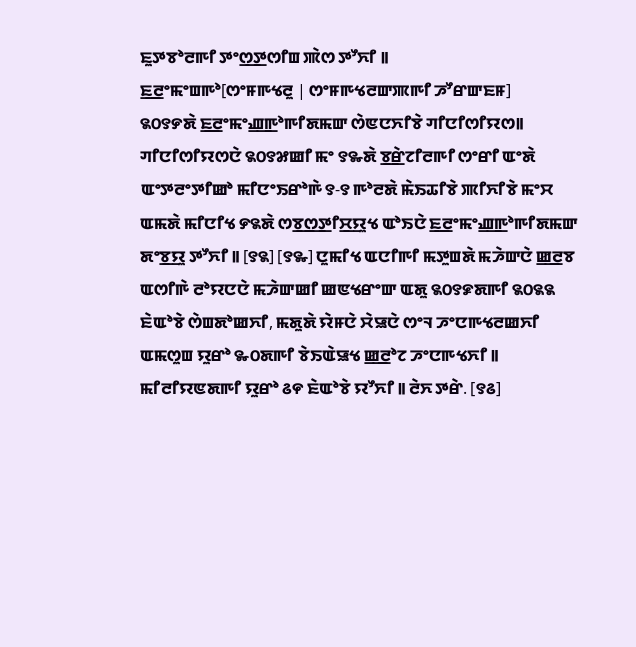ꯐꯨꯇꯕꯣꯂꯒꯤ ꯇꯦꯁ꯭ꯇꯁꯤꯡ ꯄꯥꯁ ꯇꯧꯈꯤ ꯫
ꯐ꯭ꯂꯦꯃꯦꯡꯒꯣ[ꯁꯦꯝꯒꯠꯂꯨ | ꯁꯦꯝꯒꯠꯂꯛꯄꯒꯤ ꯍꯧꯔꯛꯐꯝ]
꯲꯰꯱꯸ꯗꯥ ꯐ꯭ꯂꯦꯃꯦꯉ꯭ꯒꯣꯒꯤꯗꯃꯛ ꯁꯥꯟꯅꯈꯤꯕꯥ ꯚꯤꯅꯤꯁꯤꯌꯁ꯫
ꯚꯤꯅꯤꯁꯤꯌꯁꯅꯥ ꯲꯰꯱꯷ꯀꯤ ꯃꯦ ꯱꯳ꯗꯥ ꯕ꯭ꯔꯥꯖꯤꯂꯒꯤ ꯁꯦꯔꯤ ꯑꯦꯗꯥ ꯑꯦꯇꯂꯦꯇꯤꯀꯣ ꯃꯤꯅꯦꯏꯔꯣꯒꯥ ꯱-꯱ ꯒꯣꯂꯗꯥ ꯃꯥꯏꯊꯤꯕꯥ ꯄꯤꯈꯤꯕꯥ ꯃꯦꯆ ꯑꯃꯗꯥ ꯃꯤꯅꯤꯠ ꯸꯲ꯗꯥ ꯁꯕ꯭ꯁ꯭ꯇꯤꯆ꯭ꯌꯨꯠ ꯑꯣꯏꯅꯥ ꯐ꯭ꯂꯦꯃꯦꯉ꯭ꯒꯣꯒꯤꯗꯃꯛ ꯗꯦꯕ꯭ꯌꯨ ꯇꯧꯈꯤ ꯫ [꯱꯲] [꯱꯳] ꯅꯨꯃꯤꯠ ꯑꯅꯤꯒꯤ ꯃꯇꯨꯡꯗꯥ ꯃꯍꯥꯛꯅꯥ ꯀ꯭ꯂꯕ ꯑꯁꯤꯒꯥ ꯂꯣꯌꯅꯅꯥ ꯃꯍꯥꯛꯀꯤ ꯀꯟꯠꯔꯦꯛ ꯑꯗꯨ ꯲꯰꯱꯹ꯗꯒꯤ ꯲꯰꯲꯲ ꯐꯥꯑꯣꯕꯥ ꯁꯥꯡꯗꯣꯀꯈꯤ, ꯃꯗꯨꯗꯥ ꯌꯥꯝꯅꯥ ꯆꯥꯎꯅꯥ ꯁꯦꯜ ꯍꯦꯅꯒꯠꯂꯀꯈꯤ ꯑꯃꯁꯨꯡ ꯌꯨꯔꯣ ꯳꯰ꯗꯒꯤ ꯕꯥꯏꯑꯥꯎꯠ ꯀ꯭ꯂꯣꯖ ꯍꯦꯅꯒꯠꯈꯤ ꯫ ꯃꯤꯂꯤꯌꯟꯗꯒꯤ ꯌꯨꯔꯣ ꯴꯵ ꯐꯥꯑꯣꯕꯥ ꯌꯧꯈꯤ ꯫ ꯂꯥꯈ ꯇꯔꯥ. [꯱꯴]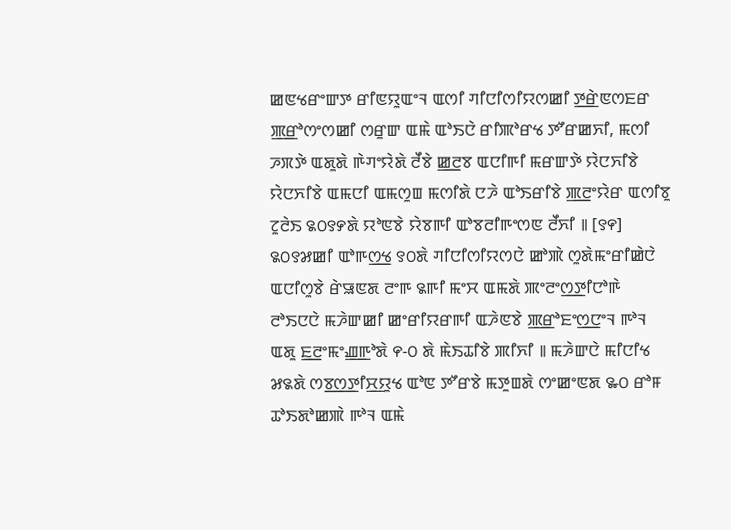ꯀꯟꯠꯔꯦꯛꯇ ꯔꯤꯟꯌꯨꯑꯦꯜ ꯑꯁꯤ ꯚꯤꯅꯤꯁꯤꯌꯁꯀꯤ ꯇ꯭ꯔꯥꯟꯁꯐꯔ ꯄ꯭ꯔꯣꯁꯦꯁꯀꯤ ꯁꯔꯨꯛ ꯑꯃꯥ ꯑꯣꯏꯅꯥ ꯔꯤꯄꯣꯔꯠ ꯇꯧꯔꯀꯈꯤ, ꯃꯁꯤ ꯍꯞꯇꯥ ꯑꯗꯨꯗꯥ ꯒꯥꯚꯦꯌꯥꯗꯥ ꯂꯩꯕꯥ ꯀ꯭ꯂꯕ ꯑꯅꯤꯒꯤ ꯃꯔꯛꯇꯥ ꯌꯥꯅꯈꯤꯕꯥ ꯌꯥꯅꯈꯤꯕꯥ ꯑꯃꯅꯤ ꯑꯃꯁꯨꯡ ꯃꯁꯤꯗꯥ ꯅꯍꯥ ꯑꯣꯏꯔꯤꯕꯥ ꯄ꯭ꯂꯦꯌꯥꯔ ꯑꯁꯤꯕꯨ ꯖꯨꯂꯥꯏ ꯲꯰꯱꯸ꯗꯥ ꯌꯣꯟꯕꯥ ꯌꯥꯕꯒꯤ ꯑꯣꯕꯂꯤꯒꯦꯁꯟ ꯂꯩꯈꯤ ꯫ [꯱꯵]
꯲꯰꯱꯷ꯀꯤ ꯑꯣꯒꯁ꯭ꯠ ꯱꯰ꯗꯥ ꯚꯤꯅꯤꯁꯤꯌꯁꯅꯥ ꯀꯣꯄꯥ ꯁꯨꯗꯥꯃꯦꯔꯤꯀꯥꯅꯥ ꯑꯅꯤꯁꯨꯕꯥ ꯔꯥꯎꯟꯗ ꯂꯦꯒ ꯲ꯒꯤ ꯃꯦꯆ ꯑꯃꯗꯥ ꯄꯦꯂꯦꯁ꯭ꯇꯤꯅꯣꯒꯥ ꯂꯣꯏꯅꯅꯥ ꯃꯍꯥꯛꯀꯤ ꯀꯦꯔꯤꯌꯔꯒꯤ ꯑꯍꯥꯟꯕꯥ ꯄ꯭ꯔꯣꯐꯦꯁ꯭ꯅꯦꯜ ꯒꯣꯜ ꯑꯗꯨ ꯐ꯭ꯂꯦꯃꯦꯉ꯭ꯒꯣꯗꯥ ꯵-꯰ ꯗꯥ ꯃꯥꯏꯊꯤꯕꯥ ꯄꯤꯈꯤ ꯫ ꯃꯍꯥꯛꯅꯥ ꯃꯤꯅꯤꯠ ꯷꯲ꯗꯥ ꯁꯕ꯭ꯁ꯭ꯇꯤꯆ꯭ꯌꯨꯠ ꯑꯣꯟ ꯇꯧꯔꯕꯥ ꯃꯇꯨꯡꯗꯥ ꯁꯦꯀꯦꯟꯗ ꯳꯰ ꯔꯣꯝ ꯊꯣꯏꯗꯣꯀꯄꯥ ꯒꯣꯜ ꯑꯃꯥ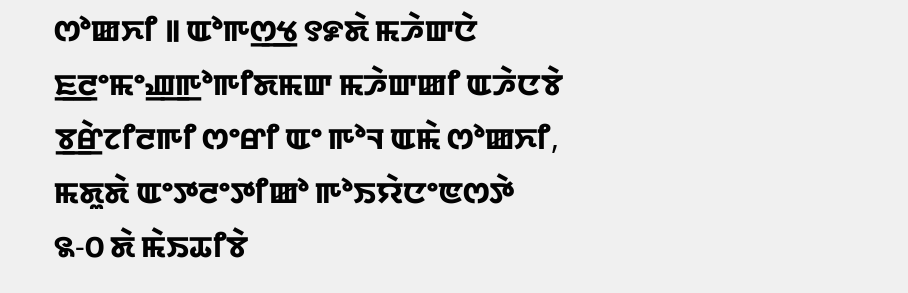ꯁꯣꯀꯈꯤ ꯫ ꯑꯣꯒꯁ꯭ꯠ ꯱꯹ꯗꯥ ꯃꯍꯥꯛꯅꯥ ꯐ꯭ꯂꯦꯃꯦꯉ꯭ꯒꯣꯒꯤꯗꯃꯛ ꯃꯍꯥꯛꯀꯤ ꯑꯍꯥꯅꯕꯥ ꯕ꯭ꯔꯥꯖꯤꯂꯒꯤ ꯁꯦꯔꯤ ꯑꯦ ꯒꯣꯜ ꯑꯃꯥ ꯁꯣꯀꯈꯤ, ꯃꯗꯨꯗꯥ ꯑꯦꯇꯂꯦꯇꯤꯀꯣ ꯒꯣꯏꯌꯥꯅꯦꯟꯁꯇꯥ ꯲-꯰ ꯗꯥ ꯃꯥꯏꯊꯤꯕꯥ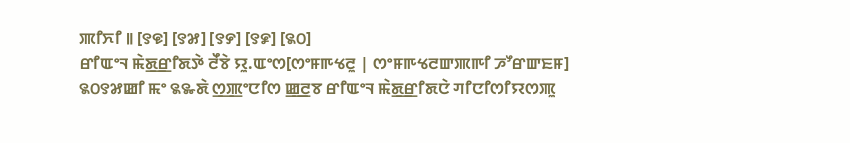ꯄꯤꯈꯤ ꯫ [꯱꯶] [꯱꯷] [꯱꯸] [꯱꯹] [꯲꯰]
ꯔꯤꯑꯦꯜ ꯃꯥꯗ꯭ꯔꯤꯗꯇꯥ ꯂꯩꯕꯥ ꯌꯨ.ꯑꯦꯁ[ꯁꯦꯝꯒꯠꯂꯨ | ꯁꯦꯝꯒꯠꯂꯛꯄꯒꯤ ꯍꯧꯔꯛꯐꯝ]
꯲꯰꯱꯷ꯀꯤ ꯃꯦ ꯲꯳ꯗꯥ ꯁ꯭ꯄꯦꯅꯤꯁ ꯀ꯭ꯂꯕ ꯔꯤꯑꯦꯜ ꯃꯥꯗ꯭ꯔꯤꯗꯅꯥ ꯚꯤꯅꯤꯁꯤꯌꯁꯄꯨ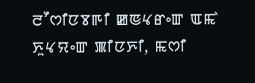ꯂꯧꯁꯤꯅꯕꯒꯤ ꯀꯟꯠꯔꯦꯛ ꯑꯃꯥ ꯈꯨꯠꯌꯦꯛ ꯄꯤꯅꯈꯤ, ꯃꯁꯤ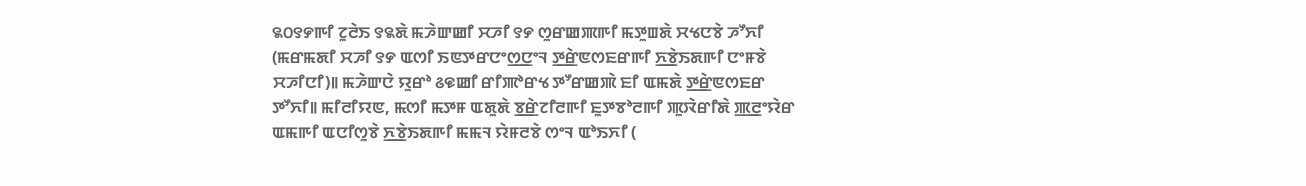꯲꯰꯱꯸ꯒꯤ ꯖꯨꯂꯥꯏ ꯱꯲ꯗꯥ ꯃꯍꯥꯛꯀꯤ ꯆꯍꯤ ꯱꯸ ꯁꯨꯔꯀꯄꯒꯤ ꯃꯇꯨꯡꯗꯥ ꯆꯠꯅꯕꯥ ꯍꯧꯈꯤ (ꯃꯔꯃꯗꯤ ꯆꯍꯤ ꯱꯸ ꯑꯁꯤ ꯏꯟꯇꯔꯅꯦꯁ꯭ꯅꯦꯜ ꯇ꯭ꯔꯥꯟꯁꯐꯔꯒꯤ ꯈ꯭ꯕꯥꯏꯗꯒꯤ ꯅꯦꯝꯕꯥ ꯆꯍꯤꯅꯤ)꯫ ꯃꯍꯥꯛꯅꯥ ꯌꯨꯔꯣ ꯴꯶ꯀꯤ ꯔꯤꯄꯣꯔꯠ ꯇꯧꯔꯀꯄꯥ ꯐꯤ ꯑꯃꯗꯥ ꯇ꯭ꯔꯥꯟꯁꯐꯔ ꯇꯧꯈꯤ꯫ ꯃꯤꯂꯤꯌꯟ, ꯃꯁꯤ ꯃꯇꯝ ꯑꯗꯨꯗꯥ ꯕ꯭ꯔꯥꯖꯤꯂꯒꯤ ꯐꯨꯇꯕꯣꯂꯒꯤ ꯄꯨꯋꯥꯔꯤꯗꯥ ꯄ꯭ꯂꯦꯌꯥꯔ ꯑꯃꯒꯤ ꯑꯅꯤꯁꯨꯕꯥ ꯈ꯭ꯕꯥꯏꯗꯒꯤ ꯃꯃꯜ ꯌꯥꯝꯂꯕꯥ ꯁꯦꯜ ꯑꯣꯏꯈꯤ (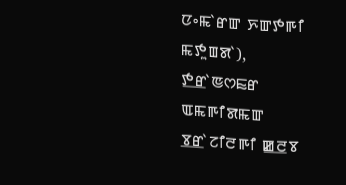ꯅꯦꯃꯥꯔꯛ ꯈꯛꯇꯒꯤ ꯃꯇꯨꯡꯗꯥ), ꯇ꯭ꯔꯥꯟꯁꯐꯔ ꯑꯃꯒꯤꯗꯃꯛ ꯕ꯭ꯔꯥꯖꯤꯂꯒꯤ ꯀ꯭ꯂꯕ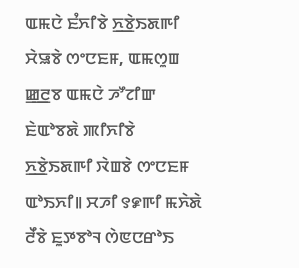ꯑꯃꯅꯥ ꯐꯪꯈꯤꯕꯥ ꯈ꯭ꯕꯥꯏꯗꯒꯤ ꯆꯥꯎꯕꯥ ꯁꯦꯅꯐꯝ, ꯑꯃꯁꯨꯡ ꯀ꯭ꯂꯕ ꯑꯃꯅꯥ ꯍꯧꯖꯤꯛ ꯐꯥꯑꯣꯕꯗꯥ ꯄꯤꯈꯤꯕꯥ ꯈ꯭ꯕꯥꯏꯗꯒꯤ ꯋꯥꯡꯕꯥ ꯁꯦꯅꯐꯝ ꯑꯣꯏꯈꯤ꯫ ꯆꯍꯤ ꯱꯹ꯒꯤ ꯃꯈꯥꯗꯥ ꯂꯩꯕꯥ ꯐꯨꯇꯕꯣꯜ ꯁꯥꯟꯅꯔꯣꯏ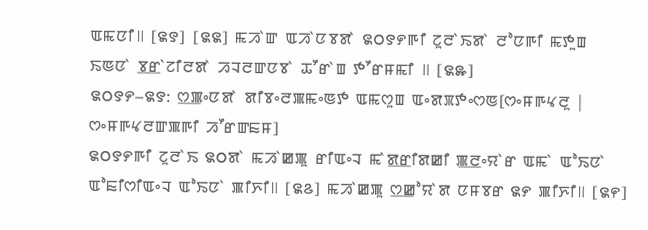ꯑꯃꯅꯤ꯫ [꯲꯱] [꯲꯲] ꯃꯍꯥꯛ ꯑꯍꯥꯅꯕꯗꯥ ꯲꯰꯱꯸ꯒꯤ ꯖꯨꯂꯥꯏꯗꯥ ꯂꯣꯅꯒꯤ ꯃꯇꯨꯡ ꯏꯟꯅꯥ ꯕ꯭ꯔꯥꯖꯤꯂꯗꯥ ꯍꯜꯂꯛꯅꯕꯥ ꯊꯧꯔꯥꯡ ꯇꯧꯔꯝꯃꯤ ꯫ [꯲꯳]
꯲꯰꯱꯸–꯲꯱: ꯁ꯭ꯄꯦꯅꯗꯥ ꯗꯤꯕꯦꯂꯄꯃꯦꯟꯇ ꯑꯃꯁꯨꯡ ꯑꯦꯗꯞꯇꯦꯁꯟ[ꯁꯦꯝꯒꯠꯂꯨ | ꯁꯦꯝꯒꯠꯂꯛꯄꯒꯤ ꯍꯧꯔꯛꯐꯝ]
꯲꯰꯱꯸ꯒꯤ ꯖꯨꯂꯥꯏ ꯲꯰ꯗꯥ ꯃꯍꯥꯀꯄꯨ ꯔꯤꯑꯦꯜ ꯃꯥꯗ꯭ꯔꯤꯗꯀꯤ ꯄ꯭ꯂꯦꯌꯥꯔ ꯑꯃꯥ ꯑꯣꯏꯅꯥ ꯑꯣꯐꯤꯁꯤꯑꯦꯜ ꯑꯣꯏꯅꯥ ꯄꯤꯈꯤ꯫ [꯲꯴] ꯃꯍꯥꯀꯄꯨ ꯁ꯭ꯀꯣꯌꯥꯗ ꯅꯝꯕꯔ ꯲꯸ ꯄꯤꯈꯤ꯫ [꯲꯵]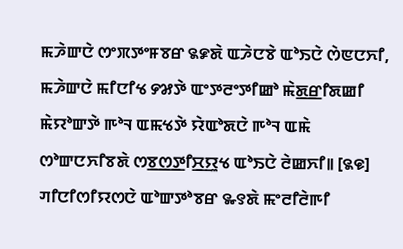ꯃꯍꯥꯛꯅꯥ ꯁꯦꯞꯇꯦꯝꯕꯔ ꯲꯹ꯗꯥ ꯑꯍꯥꯅꯕꯥ ꯑꯣꯏꯅꯥ ꯁꯥꯟꯅꯈꯤ, ꯃꯍꯥꯛꯅꯥ ꯃꯤꯅꯤꯠ ꯸꯷ꯇꯥ ꯑꯦꯇꯂꯦꯇꯤꯀꯣ ꯃꯥꯗ꯭ꯔꯤꯗꯀꯤ ꯃꯥꯌꯣꯛꯇꯥ ꯒꯣꯜ ꯑꯃꯠꯇꯥ ꯌꯥꯑꯣꯗꯅꯥ ꯒꯣꯜ ꯑꯃꯥ ꯁꯣꯛꯅꯈꯤꯕꯗꯥ ꯁꯕ꯭ꯁ꯭ꯇꯤꯆ꯭ꯌꯨꯠ ꯑꯣꯏꯅꯥ ꯂꯥꯀꯈꯤ꯫ [꯲꯶] ꯚꯤꯅꯤꯁꯤꯌꯁꯅꯥ ꯑꯣꯛꯇꯣꯕꯔ ꯳꯱ꯗꯥ ꯃꯦꯂꯤꯂꯥꯒꯤ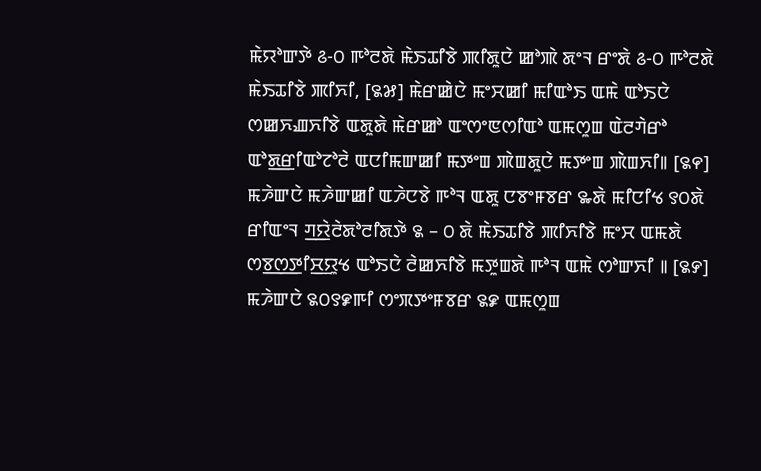ꯃꯥꯌꯣꯛꯇꯥ ꯴-꯰ ꯒꯣꯂꯗꯥ ꯃꯥꯏꯊꯤꯕꯥ ꯄꯤꯗꯨꯅꯥ ꯀꯣꯄꯥ ꯗꯦꯜ ꯔꯦꯗꯥ ꯴-꯰ ꯒꯣꯂꯗꯥ ꯃꯥꯏꯊꯤꯕꯥ ꯄꯤꯈꯤ, [꯲꯷] ꯃꯥꯔꯀꯥꯅꯥ ꯃꯦꯆꯀꯤ ꯃꯤꯑꯣꯏ ꯑꯃꯥ ꯑꯣꯏꯅꯥ ꯁꯀꯈꯉꯈꯤꯕꯥ ꯑꯗꯨꯗꯥ ꯃꯥꯔꯀꯣ ꯑꯦꯁꯦꯟꯁꯤꯑꯣ ꯑꯃꯁꯨꯡ ꯑꯥꯂꯚꯥꯔꯣ ꯑꯣꯗ꯭ꯔꯤꯑꯣꯖꯣꯂꯥ ꯑꯅꯤꯃꯛꯀꯤ ꯃꯇꯦꯡ ꯄꯥꯡꯗꯨꯅꯥ ꯃꯇꯦꯡ ꯄꯥꯡꯈꯤ꯫ [꯲꯵] ꯃꯍꯥꯛꯅꯥ ꯃꯍꯥꯛꯀꯤ ꯑꯍꯥꯅꯕꯥ ꯒꯣꯜ ꯑꯗꯨ ꯅꯕꯦꯝꯕꯔ ꯳ꯗꯥ ꯃꯤꯅꯤꯠ ꯱꯰ꯗꯥ ꯔꯤꯑꯦꯜ ꯚ꯭ꯌꯥꯂꯥꯗꯣꯂꯤꯗꯇꯥ ꯲ – ꯰ ꯗꯥ ꯃꯥꯏꯊꯤꯕꯥ ꯄꯤꯈꯤꯕꯥ ꯃꯦꯆ ꯑꯃꯗꯥ ꯁꯕ꯭ꯁ꯭ꯇꯤꯆ꯭ꯌꯨꯠ ꯑꯣꯏꯅꯥ ꯂꯥꯀꯈꯤꯕꯥ ꯃꯇꯨꯡꯗꯥ ꯒꯣꯜ ꯑꯃꯥ ꯁꯣꯛꯈꯤ ꯫ [꯲꯸] ꯃꯍꯥꯛꯅꯥ ꯲꯰꯱꯹ꯒꯤ ꯁꯦꯞꯇꯦꯝꯕꯔ ꯲꯹ ꯑꯃꯁꯨꯡ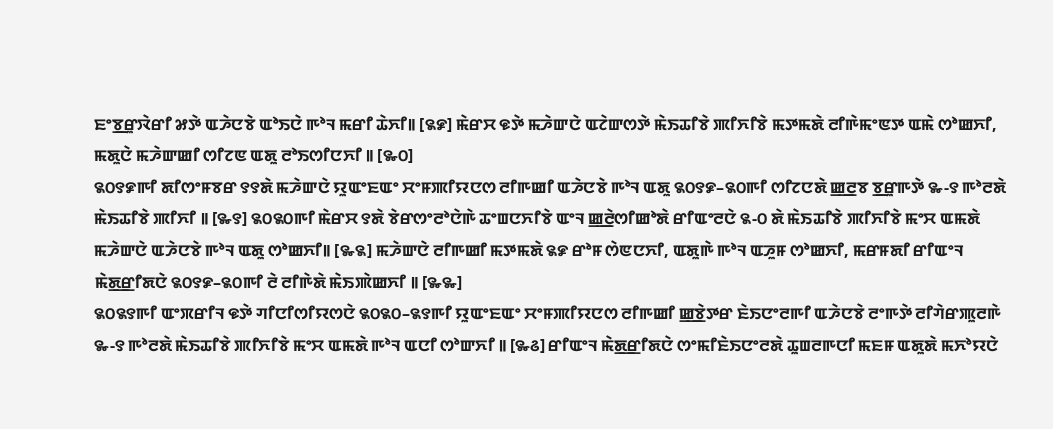ꯐꯦꯕ꯭ꯔꯨꯋꯥꯔꯤ ꯷ꯇꯥ ꯑꯍꯥꯅꯕꯥ ꯑꯣꯏꯅꯥ ꯒꯣꯜ ꯃꯔꯤ ꯊꯥꯈꯤ꯫ [꯲꯹] ꯃꯥꯔꯆ ꯶ꯇꯥ ꯃꯍꯥꯛꯅꯥ ꯑꯖꯥꯛꯁꯇꯥ ꯃꯥꯏꯊꯤꯕꯥ ꯄꯤꯈꯤꯕꯥ ꯃꯇꯃꯗꯥ ꯂꯤꯒꯥꯃꯦꯟꯇ ꯑꯃꯥ ꯁꯣꯀꯈꯤ, ꯃꯗꯨꯅꯥ ꯃꯍꯥꯛꯀꯤ ꯁꯤꯖꯟ ꯑꯗꯨ ꯂꯣꯏꯁꯤꯅꯈꯤ ꯫ [꯳꯰]
꯲꯰꯱꯹ꯒꯤ ꯗꯤꯁꯦꯝꯕꯔ ꯱꯱ꯗꯥ ꯃꯍꯥꯛꯅꯥ ꯌꯨꯑꯦꯐꯑꯦ ꯆꯦꯝꯄꯤꯌꯅꯁ ꯂꯤꯒꯀꯤ ꯑꯍꯥꯅꯕꯥ ꯒꯣꯜ ꯑꯗꯨ ꯲꯰꯱꯹–꯲꯰ꯒꯤ ꯁꯤꯖꯅꯗꯥ ꯀ꯭ꯂꯕ ꯕ꯭ꯔꯨꯒꯇꯥ ꯳-꯱ ꯒꯣꯂꯗꯥ ꯃꯥꯏꯊꯤꯕꯥ ꯄꯤꯈꯤ ꯫ [꯳꯱] ꯲꯰꯲꯰ꯒꯤ ꯃꯥꯔꯆ ꯱ꯗꯥ ꯕꯥꯔꯁꯦꯂꯣꯅꯥꯒꯥ ꯊꯦꯡꯅꯈꯤꯕꯥ ꯑꯦꯜ ꯀ꯭ꯂꯥꯁꯤꯀꯣꯗꯥ ꯔꯤꯑꯦꯂꯅꯥ ꯲-꯰ ꯗꯥ ꯃꯥꯏꯊꯤꯕꯥ ꯄꯤꯈꯤꯕꯥ ꯃꯦꯆ ꯑꯃꯗꯥ ꯃꯍꯥꯛꯅꯥ ꯑꯍꯥꯅꯕꯥ ꯒꯣꯜ ꯑꯗꯨ ꯁꯣꯀꯈꯤ꯫ [꯳꯲] ꯃꯍꯥꯛꯅꯥ ꯂꯤꯒꯀꯤ ꯃꯇꯃꯗꯥ ꯲꯹ ꯔꯣꯝ ꯁꯥꯟꯅꯈꯤ, ꯑꯗꯨꯒꯥ ꯒꯣꯜ ꯑꯍꯨꯝ ꯁꯣꯀꯈꯤ, ꯃꯔꯝꯗꯤ ꯔꯤꯑꯦꯜ ꯃꯥꯗ꯭ꯔꯤꯗꯅꯥ ꯲꯰꯱꯹–꯲꯰ꯒꯤ ꯂꯥ ꯂꯤꯒꯥꯗꯥ ꯃꯥꯏꯄꯥꯀꯈꯤ ꯫ [꯳꯳]
꯲꯰꯲꯱ꯒꯤ ꯑꯦꯞꯔꯤꯜ ꯶ꯇꯥ ꯚꯤꯅꯤꯁꯤꯌꯁꯅꯥ ꯲꯰꯲꯰–꯲꯱ꯒꯤ ꯌꯨꯑꯦꯐꯑꯦ ꯆꯦꯝꯄꯤꯌꯅꯁ ꯂꯤꯒꯀꯤ ꯀ꯭ꯕꯥꯇꯔ ꯐꯥꯏꯅꯦꯂꯒꯤ ꯑꯍꯥꯅꯕꯥ ꯂꯦꯒꯇꯥ ꯂꯤꯚꯥꯔꯄꯨꯂꯒꯥ ꯳-꯱ ꯒꯣꯂꯗꯥ ꯃꯥꯏꯊꯤꯕꯥ ꯄꯤꯈꯤꯕꯥ ꯃꯦꯆ ꯑꯃꯗꯥ ꯒꯣꯜ ꯑꯅꯤ ꯁꯣꯛꯈꯤ ꯫ [꯳꯴] ꯔꯤꯑꯦꯜ ꯃꯥꯗ꯭ꯔꯤꯗꯅꯥ ꯁꯦꯃꯤꯐꯥꯏꯅꯦꯂꯗꯥ ꯊꯨꯡꯂꯒꯅꯤ ꯃꯐꯝ ꯑꯗꯨꯗꯥ ꯃꯈꯣꯌꯅꯥ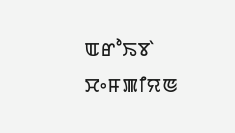ꯑꯔꯣꯏꯕꯥ ꯆꯦꯝꯄꯤꯌꯟ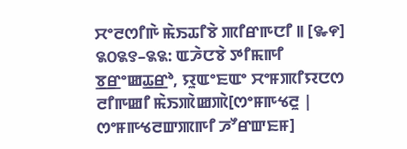ꯆꯦꯂꯁꯤꯒꯥ ꯃꯥꯏꯊꯤꯕꯥ ꯄꯤꯔꯒꯅꯤ ꯫ [꯳꯵]
꯲꯰꯲꯱–꯲꯲: ꯑꯍꯥꯅꯕꯥ ꯇꯤꯃꯒꯤ ꯕ꯭ꯔꯦꯀꯊ꯭ꯔꯣ, ꯌꯨꯑꯦꯐꯑꯦ ꯆꯦꯝꯄꯤꯌꯅꯁ ꯂꯤꯒꯀꯤ ꯃꯥꯏꯄꯥꯀꯄꯥ[ꯁꯦꯝꯒꯠꯂꯨ | ꯁꯦꯝꯒꯠꯂꯛꯄꯒꯤ ꯍꯧꯔꯛꯐꯝ]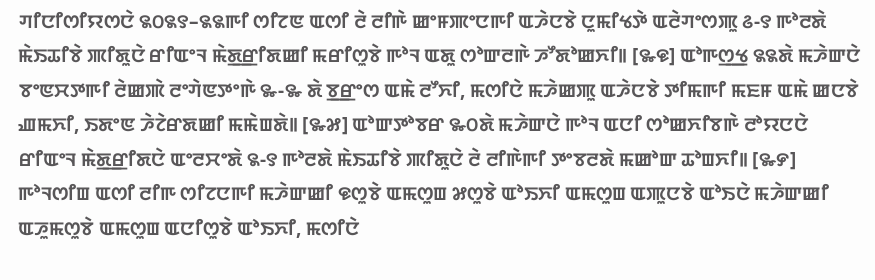ꯚꯤꯅꯤꯁꯤꯌꯁꯅꯥ ꯲꯰꯲꯱–꯲꯲ꯒꯤ ꯁꯤꯖꯟ ꯑꯁꯤ ꯂꯥ ꯂꯤꯒꯥ ꯀꯦꯝꯄꯦꯅꯒꯤ ꯑꯍꯥꯅꯕꯥ ꯅꯨꯃꯤꯠꯇꯥ ꯑꯂꯥꯚꯦꯁꯄꯨ ꯴-꯱ ꯒꯣꯂꯗꯥ ꯃꯥꯏꯊꯤꯕꯥ ꯄꯤꯗꯨꯅꯥ ꯔꯤꯑꯦꯜ ꯃꯥꯗ꯭ꯔꯤꯗꯀꯤ ꯃꯔꯤꯁꯨꯕꯥ ꯒꯣꯜ ꯑꯗꯨ ꯁꯣꯛꯂꯒꯥ ꯍꯧꯗꯣꯀꯈꯤ꯫ [꯳꯶] ꯑꯣꯒꯁ꯭ꯠ ꯲꯲ꯗꯥ ꯃꯍꯥꯛꯅꯥ ꯕꯦꯟꯆꯇꯒꯤ ꯂꯥꯀꯄꯥ ꯂꯦꯚꯥꯟꯇꯦꯒꯥ ꯳-꯳ ꯗꯥ ꯕ꯭ꯔꯦꯁ ꯑꯃꯥ ꯂꯧꯈꯤ, ꯃꯁꯤꯅꯥ ꯃꯍꯥꯀꯄꯨ ꯑꯍꯥꯅꯕꯥ ꯇꯤꯃꯒꯤ ꯃꯐꯝ ꯑꯃꯥ ꯀꯅꯕꯥ ꯉꯃꯈꯤ, ꯏꯗꯦꯟ ꯍꯥꯖꯥꯔꯗꯀꯤ ꯃꯃꯥꯡꯗꯥ꯫ [꯳꯷] ꯑꯣꯛꯇꯣꯕꯔ ꯳꯰ꯗꯥ ꯃꯍꯥꯛꯅꯥ ꯒꯣꯜ ꯑꯅꯤ ꯁꯣꯀꯈꯤꯕꯒꯥ ꯂꯣꯌꯅꯅꯥ ꯔꯤꯑꯦꯜ ꯃꯥꯗ꯭ꯔꯤꯗꯅꯥ ꯑꯦꯂꯆꯦꯗꯥ ꯲-꯱ ꯒꯣꯂꯗꯥ ꯃꯥꯏꯊꯤꯕꯥ ꯄꯤꯗꯨꯅꯥ ꯂꯥ ꯂꯤꯒꯥꯒꯤ ꯇꯦꯕꯂꯗꯥ ꯃꯀꯣꯛ ꯊꯣꯡꯈꯤ꯫ [꯳꯸] ꯒꯣꯜꯁꯤꯡ ꯑꯁꯤ ꯂꯤꯒ ꯁꯤꯖꯅꯒꯤ ꯃꯍꯥꯛꯀꯤ ꯶ꯁꯨꯕꯥ ꯑꯃꯁꯨꯡ ꯷ꯁꯨꯕꯥ ꯑꯣꯏꯈꯤ ꯑꯃꯁꯨꯡ ꯑꯄꯨꯅꯕꯥ ꯑꯣꯏꯅꯥ ꯃꯍꯥꯛꯀꯤ ꯑꯍꯨꯃꯁꯨꯕꯥ ꯑꯃꯁꯨꯡ ꯑꯅꯤꯁꯨꯕꯥ ꯑꯣꯏꯈꯤ, ꯃꯁꯤꯅꯥ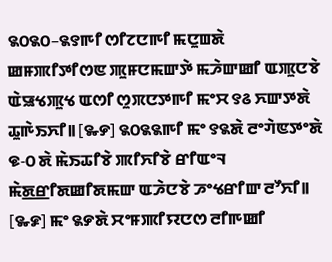꯲꯰꯲꯰–꯲꯱ꯒꯤ ꯁꯤꯖꯅꯒꯤ ꯃꯅꯨꯡꯗꯥ ꯀꯝꯄꯤꯇꯤꯁꯟ ꯄꯨꯝꯅꯃꯛꯇꯥ ꯃꯍꯥꯛꯀꯤ ꯑꯄꯨꯅꯕꯥ ꯑꯥꯎꯠꯄꯨꯠ ꯑꯁꯤ ꯁꯨꯞꯅꯇꯒꯤ ꯃꯦꯆ ꯱꯴ ꯈꯛꯇꯗꯥ ꯊꯨꯒꯥꯏꯈꯤ꯫ [꯳꯸] ꯲꯰꯲꯲ꯒꯤ ꯃꯦ ꯱꯲ꯗꯥ ꯂꯦꯚꯥꯟꯇꯦꯗꯥ ꯶-꯰ ꯗꯥ ꯃꯥꯏꯊꯤꯕꯥ ꯄꯤꯈꯤꯕꯥ ꯔꯤꯑꯦꯜ ꯃꯥꯗ꯭ꯔꯤꯗꯀꯤꯗꯃꯛ ꯑꯍꯥꯅꯕꯥ ꯍꯦꯠꯔꯤꯛ ꯂꯧꯈꯤ꯫ [꯳꯹] ꯃꯦ ꯲꯸ꯗꯥ ꯆꯦꯝꯄꯤꯌꯅꯁ ꯂꯤꯒꯀꯤ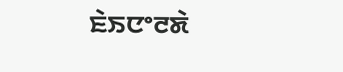ꯐꯥꯏꯅꯦꯂꯗꯥ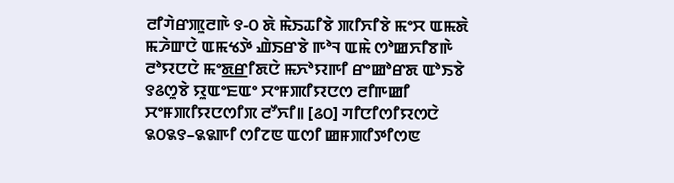ꯂꯤꯚꯥꯔꯄꯨꯂꯒꯥ ꯱-꯰ ꯗꯥ ꯃꯥꯏꯊꯤꯕꯥ ꯄꯤꯈꯤꯕꯥ ꯃꯦꯆ ꯑꯃꯗꯥ ꯃꯍꯥꯛꯅꯥ ꯑꯃꯠꯇꯥ ꯉꯥꯏꯔꯕꯥ ꯒꯣꯜ ꯑꯃꯥ ꯁꯣꯀꯈꯤꯕꯒꯥ ꯂꯣꯌꯅꯅꯥ ꯃꯦꯗ꯭ꯔꯤꯗꯅꯥ ꯃꯈꯣꯌꯒꯤ ꯔꯦꯀꯣꯔꯗ ꯑꯣꯏꯕꯥ ꯱꯴ꯁꯨꯕꯥ ꯌꯨꯑꯦꯐꯑꯦ ꯆꯦꯝꯄꯤꯌꯅꯁ ꯂꯤꯒꯀꯤ ꯆꯦꯝꯄꯤꯌꯅꯁꯤꯞ ꯂꯧꯈꯤ꯫ [꯴꯰] ꯚꯤꯅꯤꯁꯤꯌꯁꯅꯥ ꯲꯰꯲꯱–꯲꯲ꯒꯤ ꯁꯤꯖꯟ ꯑꯁꯤ ꯀꯝꯄꯤꯇꯤꯁꯟ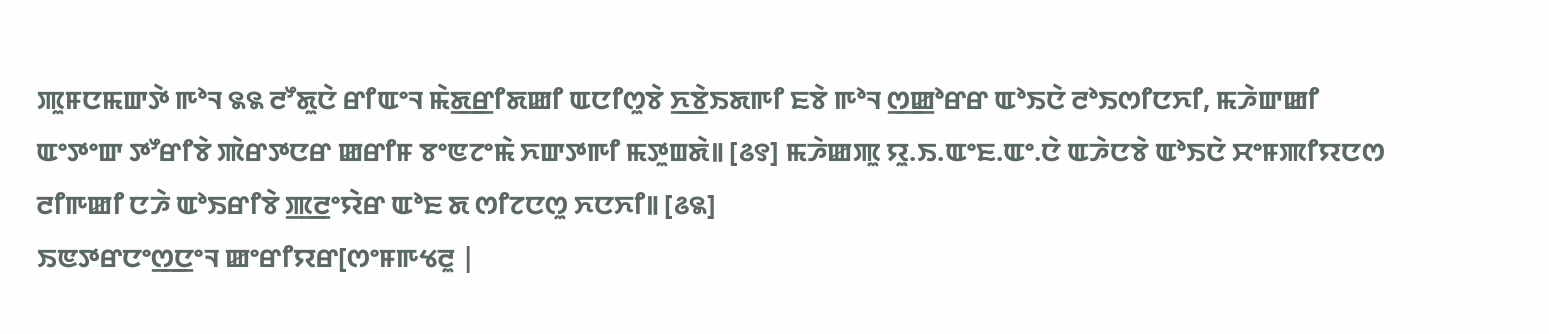ꯄꯨꯝꯅꯃꯛꯇꯥ ꯒꯣꯜ ꯲꯲ ꯂꯧꯗꯨꯅꯥ ꯔꯤꯑꯦꯜ ꯃꯥꯗ꯭ꯔꯤꯗꯀꯤ ꯑꯅꯤꯁꯨꯕꯥ ꯈ꯭ꯕꯥꯏꯗꯒꯤ ꯐꯕꯥ ꯒꯣꯜ ꯁ꯭ꯀꯣꯔꯔ ꯑꯣꯏꯅꯥ ꯂꯣꯏꯁꯤꯅꯈꯤ, ꯃꯍꯥꯛꯀꯤ ꯑꯦꯇꯦꯛ ꯇꯧꯔꯤꯕꯥ ꯄꯥꯔꯇꯅꯔ ꯀꯔꯤꯝ ꯕꯦꯟꯖꯦꯃꯥ ꯈꯛꯇꯒꯤ ꯃꯇꯨꯡꯗꯥ꯫ [꯴꯱] ꯃꯍꯥꯀꯄꯨ ꯌꯨ.ꯏ.ꯑꯦꯐ.ꯑꯦ.ꯅꯥ ꯑꯍꯥꯅꯕꯥ ꯑꯣꯏꯅꯥ ꯆꯦꯝꯄꯤꯌꯅꯁ ꯂꯤꯒꯀꯤ ꯅꯍꯥ ꯑꯣꯏꯔꯤꯕꯥ ꯄ꯭ꯂꯦꯌꯥꯔ ꯑꯣꯐ ꯗ ꯁꯤꯖꯅꯁꯨ ꯈꯅꯈꯤ꯫ [꯴꯲]
ꯏꯟꯇꯔꯅꯦꯁ꯭ꯅꯦꯜ ꯀꯦꯔꯤꯌꯔ[ꯁꯦꯝꯒꯠꯂꯨ |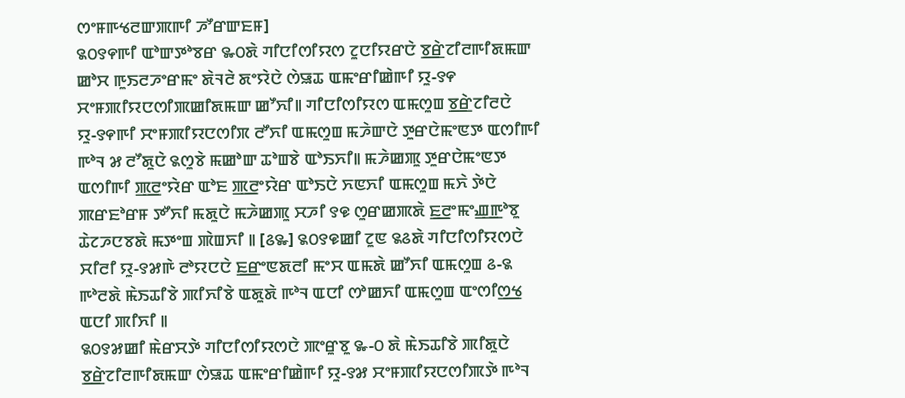ꯁꯦꯝꯒꯠꯂꯛꯄꯒꯤ ꯍꯧꯔꯛꯐꯝ]
꯲꯰꯱꯵ꯒꯤ ꯑꯣꯛꯇꯣꯕꯔ ꯳꯰ꯗꯥ ꯚꯤꯅꯤꯁꯤꯌꯁ ꯖꯨꯅꯤꯌꯔꯅꯥ ꯕ꯭ꯔꯥꯖꯤꯂꯒꯤꯗꯃꯛ ꯀꯣꯆ ꯒꯨꯏꯂꯍꯦꯔꯃꯦ ꯗꯥꯜꯂꯥ ꯗꯦꯌꯥꯅꯥ ꯁꯥꯎꯊ ꯑꯃꯦꯔꯤꯀꯥꯒꯤ ꯌꯨ-꯱꯵ ꯆꯦꯝꯄꯤꯌꯅꯁꯤꯄꯀꯤꯗꯃꯛ ꯀꯧꯈꯤ꯫ ꯚꯤꯅꯤꯁꯤꯌꯁ ꯑꯃꯁꯨꯡ ꯕ꯭ꯔꯥꯖꯤꯂꯅꯥ ꯌꯨ-꯱꯵ꯒꯤ ꯆꯦꯝꯄꯤꯌꯅꯁꯤꯞ ꯂꯧꯈꯤ ꯑꯃꯁꯨꯡ ꯃꯍꯥꯛꯅꯥ ꯇꯨꯔꯅꯥꯃꯦꯟꯇ ꯑꯁꯤꯒꯤ ꯒꯣꯜ ꯷ ꯂꯧꯗꯨꯅꯥ ꯲ꯁꯨꯕꯥ ꯃꯀꯣꯛ ꯊꯣꯡꯕꯥ ꯑꯣꯏꯈꯤ꯫ ꯃꯍꯥꯀꯄꯨ ꯇꯨꯔꯅꯥꯃꯦꯟꯇ ꯑꯁꯤꯒꯤ ꯄ꯭ꯂꯦꯌꯥꯔ ꯑꯣꯐ ꯄ꯭ꯂꯦꯌꯥꯔ ꯑꯣꯏꯅꯥ ꯈꯟꯈꯤ ꯑꯃꯁꯨꯡ ꯃꯈꯥ ꯇꯥꯅꯥ ꯄꯔꯐꯣꯔꯝ ꯇꯧꯈꯤ ꯃꯗꯨꯅꯥ ꯃꯍꯥꯀꯄꯨ ꯆꯍꯤ ꯱꯶ ꯁꯨꯔꯀꯄꯗꯥ ꯐ꯭ꯂꯦꯃꯦꯉ꯭ꯒꯣꯕꯨ ꯊꯥꯖꯍꯅꯕꯗꯥ ꯃꯇꯦꯡ ꯄꯥꯡꯈꯤ ꯫ [꯴꯳] ꯲꯰꯱꯶ꯀꯤ ꯖꯨꯟ ꯲꯴ꯗꯥ ꯚꯤꯅꯤꯁꯤꯌꯁꯅꯥ ꯆꯤꯂꯤ ꯌꯨ-꯱꯷ꯒꯥ ꯂꯣꯌꯅꯅꯥ ꯐ꯭ꯔꯦꯟꯗꯂꯤ ꯃꯦꯆ ꯑꯃꯗꯥ ꯀꯧꯈꯤ ꯑꯃꯁꯨꯡ ꯴-꯲ ꯒꯣꯂꯗꯥ ꯃꯥꯏꯊꯤꯕꯥ ꯄꯤꯈꯤꯕꯥ ꯑꯗꯨꯗꯥ ꯒꯣꯜ ꯑꯅꯤ ꯁꯣꯀꯈꯤ ꯑꯃꯁꯨꯡ ꯑꯦꯁꯤꯁ꯭ꯠ ꯑꯅꯤ ꯄꯤꯈꯤ ꯫
꯲꯰꯱꯷ꯀꯤ ꯃꯥꯔꯆꯇꯥ ꯚꯤꯅꯤꯁꯤꯌꯁꯅꯥ ꯄꯦꯔꯨꯕꯨ ꯳-꯰ ꯗꯥ ꯃꯥꯏꯊꯤꯕꯥ ꯄꯤꯗꯨꯅꯥ ꯕ꯭ꯔꯥꯖꯤꯂꯒꯤꯗꯃꯛ ꯁꯥꯎꯊ ꯑꯃꯦꯔꯤꯀꯥꯒꯤ ꯌꯨ-꯱꯷ ꯆꯦꯝꯄꯤꯌꯅꯁꯤꯄꯇꯥ ꯒꯣꯜ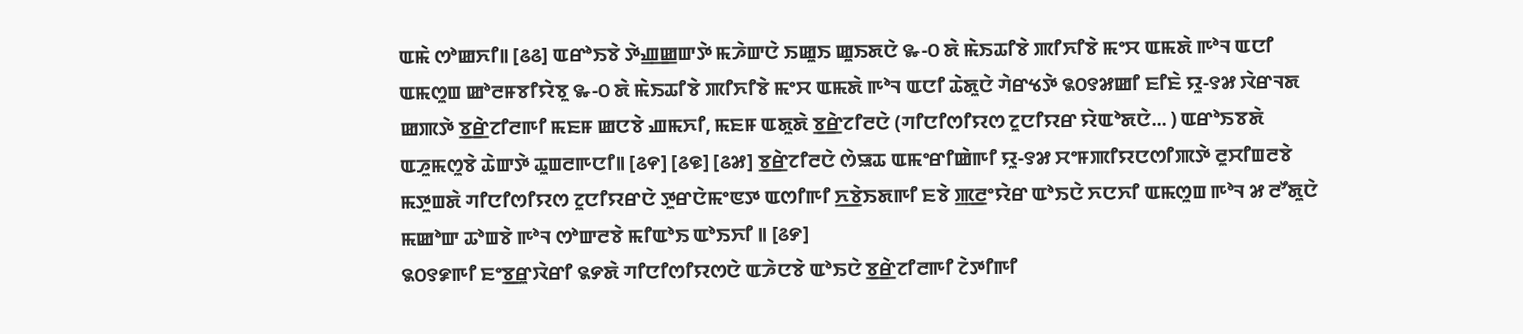ꯑꯃꯥ ꯁꯣꯀꯈꯤ꯫ [꯴꯴] ꯑꯔꯣꯏꯕꯥ ꯇꯥꯉ꯭ꯀꯛꯇꯥ ꯃꯍꯥꯛꯅꯥ ꯏꯀꯨꯏ ꯀꯨꯏꯗꯅꯥ ꯳-꯰ ꯗꯥ ꯃꯥꯏꯊꯤꯕꯥ ꯄꯤꯈꯤꯕꯥ ꯃꯦꯆ ꯑꯃꯗꯥ ꯒꯣꯜ ꯑꯅꯤ ꯑꯃꯁꯨꯡ ꯀꯣꯂꯝꯕꯤꯌꯥꯕꯨ ꯳-꯰ ꯗꯥ ꯃꯥꯏꯊꯤꯕꯥ ꯄꯤꯈꯤꯕꯥ ꯃꯦꯆ ꯑꯃꯗꯥ ꯒꯣꯜ ꯑꯅꯤ ꯊꯥꯗꯨꯅꯥ ꯚꯥꯔꯠꯇꯥ ꯲꯰꯱꯷ꯀꯤ ꯐꯤꯐꯥ ꯌꯨ-꯱꯷ ꯋꯥꯔꯜꯗ ꯀꯄꯇꯥ ꯕ꯭ꯔꯥꯖꯤꯂꯒꯤ ꯃꯐꯝ ꯀꯅꯕꯥ ꯉꯃꯈꯤ, ꯃꯐꯝ ꯑꯗꯨꯗꯥ ꯕ꯭ꯔꯥꯖꯤꯂꯅꯥ (ꯚꯤꯅꯤꯁꯤꯌꯁ ꯖꯨꯅꯤꯌꯔ ꯌꯥꯑꯣꯗꯅꯥ... ) ꯑꯔꯣꯏꯕꯗꯥ ꯑꯍꯨꯃꯁꯨꯕꯥ ꯊꯥꯛꯇꯥ ꯊꯨꯡꯂꯒꯅꯤ꯫ [꯴꯵] [꯴꯶] [꯴꯷] ꯕ꯭ꯔꯥꯖꯤꯂꯅꯥ ꯁꯥꯎꯊ ꯑꯃꯦꯔꯤꯀꯥꯒꯤ ꯌꯨ-꯱꯷ ꯆꯦꯝꯄꯤꯌꯅꯁꯤꯄꯇꯥ ꯂꯨꯆꯤꯡꯂꯕꯥ ꯃꯇꯨꯡꯗꯥ ꯚꯤꯅꯤꯁꯤꯌꯁ ꯖꯨꯅꯤꯌꯔꯅꯥ ꯇꯨꯔꯅꯥꯃꯦꯟꯇ ꯑꯁꯤꯒꯤ ꯈ꯭ꯕꯥꯏꯗꯒꯤ ꯐꯕꯥ ꯄ꯭ꯂꯦꯌꯥꯔ ꯑꯣꯏꯅꯥ ꯈꯅꯈꯤ ꯑꯃꯁꯨꯡ ꯒꯣꯜ ꯷ ꯂꯧꯗꯨꯅꯥ ꯃꯀꯣꯛ ꯊꯣꯡꯕꯥ ꯒꯣꯜ ꯁꯣꯛꯂꯕꯥ ꯃꯤꯑꯣꯏ ꯑꯣꯏꯈꯤ ꯫ [꯴꯸]
꯲꯰꯱꯹ꯒꯤ ꯐꯦꯕ꯭ꯔꯨꯋꯥꯔꯤ ꯲꯸ꯗꯥ ꯚꯤꯅꯤꯁꯤꯌꯁꯅꯥ ꯑꯍꯥꯅꯕꯥ ꯑꯣꯏꯅꯥ ꯕ꯭ꯔꯥꯖꯤꯂꯒꯤ ꯖꯥꯇꯤꯒꯤ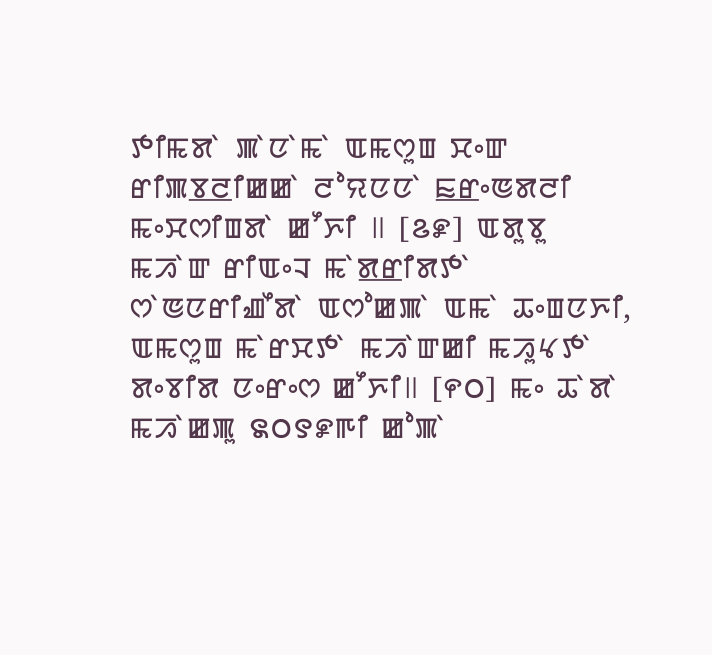ꯇꯤꯃꯗꯥ ꯄꯥꯅꯥꯃꯥ ꯑꯃꯁꯨꯡ ꯆꯦꯛ ꯔꯤꯄꯕ꯭ꯂꯤꯀꯀꯥ ꯂꯣꯌꯅꯅꯥ ꯐ꯭ꯔꯦꯟꯗꯂꯤ ꯃꯦꯆꯁꯤꯡꯗꯥ ꯀꯧꯈꯤ ꯫ [꯴꯹] ꯑꯗꯨꯕꯨ ꯃꯍꯥꯛ ꯔꯤꯑꯦꯜ ꯃꯥꯗ꯭ꯔꯤꯗꯇꯥ ꯁꯥꯟꯅꯔꯤꯉꯩꯗꯥ ꯑꯁꯣꯀꯄꯥ ꯑꯃꯥ ꯊꯦꯡꯅꯈꯤ, ꯑꯃꯁꯨꯡ ꯃꯥꯔꯆꯇꯥ ꯃꯍꯥꯛꯀꯤ ꯃꯍꯨꯠꯇꯥ ꯗꯦꯕꯤꯗ ꯅꯦꯔꯦꯁ ꯀꯧꯈꯤ꯫ [꯵꯰] ꯃꯦ ꯊꯥꯗꯥ ꯃꯍꯥꯀꯄꯨ ꯲꯰꯱꯹ꯒꯤ ꯀꯣꯄꯥ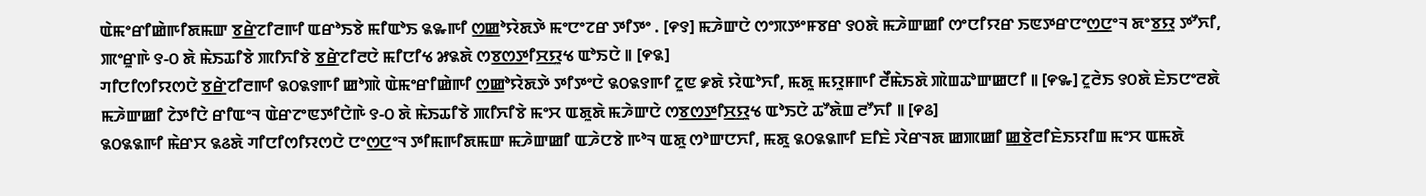ꯑꯥꯃꯦꯔꯤꯀꯥꯒꯤꯗꯃꯛ ꯕ꯭ꯔꯥꯖꯤꯂꯒꯤ ꯑꯔꯣꯏꯕꯥ ꯃꯤꯑꯣꯏ ꯲꯳ꯒꯤ ꯁ꯭ꯀꯣꯌꯥꯗꯇꯥ ꯃꯦꯅꯦꯖꯔ ꯇꯤꯇꯦ . [꯵꯱] ꯃꯍꯥꯛꯅꯥ ꯁꯦꯞꯇꯦꯝꯕꯔ ꯱꯰ꯗꯥ ꯃꯍꯥꯛꯀꯤ ꯁꯦꯅꯤꯌꯔ ꯏꯟꯇꯔꯅꯦꯁ꯭ꯅꯦꯜ ꯗꯦꯕ꯭ꯌꯨ ꯇꯧꯈꯤ, ꯄꯦꯔꯨꯒꯥ ꯱-꯰ ꯗꯥ ꯃꯥꯏꯊꯤꯕꯥ ꯄꯤꯈꯤꯕꯥ ꯕ꯭ꯔꯥꯖꯤꯂꯅꯥ ꯃꯤꯅꯤꯠ ꯷꯲ꯗꯥ ꯁꯕ꯭ꯁ꯭ꯇꯤꯆ꯭ꯌꯨꯠ ꯑꯣꯏꯅꯥ ꯫ [꯵꯲]
ꯚꯤꯅꯤꯁꯤꯌꯁꯅꯥ ꯕ꯭ꯔꯥꯖꯤꯂꯒꯤ ꯲꯰꯲꯱ꯒꯤ ꯀꯣꯄꯥ ꯑꯥꯃꯦꯔꯤꯀꯥꯒꯤ ꯁ꯭ꯀꯣꯌꯥꯗꯇꯥ ꯇꯤꯇꯦꯅꯥ ꯲꯰꯲꯱ꯒꯤ ꯖꯨꯟ ꯹ꯗꯥ ꯌꯥꯑꯣꯈꯤ, ꯃꯗꯨ ꯃꯌꯨꯝꯒꯤ ꯂꯩꯃꯥꯏꯗꯥ ꯄꯥꯡꯊꯣꯛꯀꯅꯤ ꯫ [꯵꯳] ꯖꯨꯂꯥꯏ ꯱꯰ꯗꯥ ꯐꯥꯏꯅꯦꯂꯗꯥ ꯃꯍꯥꯛꯀꯤ ꯖꯥꯇꯤꯅꯥ ꯔꯤꯑꯦꯜ ꯑꯥꯔꯖꯦꯟꯇꯤꯅꯥꯒꯥ ꯱-꯰ ꯗꯥ ꯃꯥꯏꯊꯤꯕꯥ ꯄꯤꯈꯤꯕꯥ ꯃꯦꯆ ꯑꯗꯨꯗꯥ ꯃꯍꯥꯛꯅꯥ ꯁꯕ꯭ꯁ꯭ꯇꯤꯆ꯭ꯌꯨꯠ ꯑꯣꯏꯅꯥ ꯊꯧꯗꯥꯡ ꯂꯧꯈꯤ ꯫ [꯵꯴]
꯲꯰꯲꯲ꯒꯤ ꯃꯥꯔꯆ ꯲꯴ꯗꯥ ꯚꯤꯅꯤꯁꯤꯌꯁꯅꯥ ꯅꯦꯁ꯭ꯅꯦꯜ ꯇꯤꯃꯒꯤꯗꯃꯛ ꯃꯍꯥꯛꯀꯤ ꯑꯍꯥꯅꯕꯥ ꯒꯣꯜ ꯑꯗꯨ ꯁꯣꯛꯅꯈꯤ, ꯃꯗꯨ ꯲꯰꯲꯲ꯒꯤ ꯐꯤꯐꯥ ꯋꯥꯔꯜꯗ ꯀꯄꯀꯤ ꯀ꯭ꯕꯥꯂꯤꯐꯥꯏꯌꯤꯡ ꯃꯦꯆ ꯑꯃꯗꯥ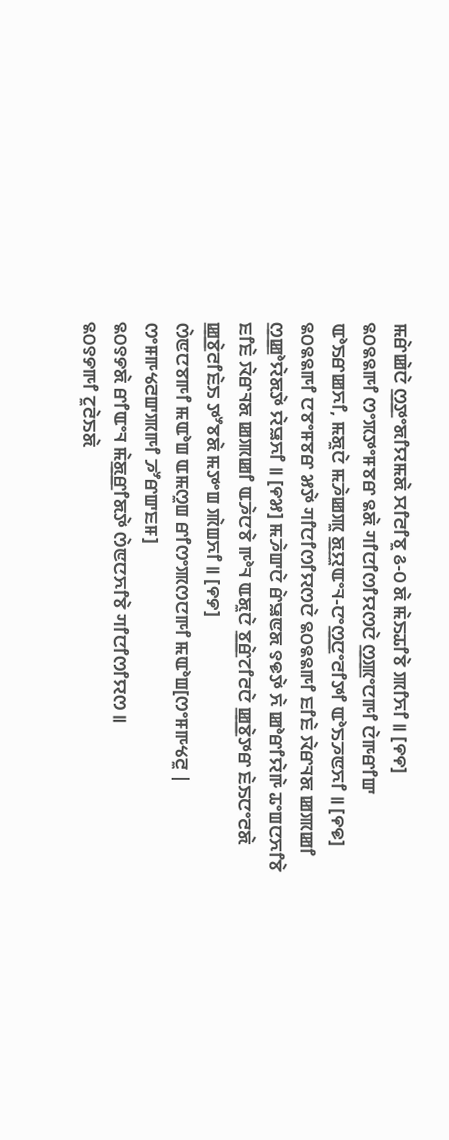ꯃꯔꯥꯀꯥꯅꯥ ꯁ꯭ꯇꯦꯗꯤꯌꯃꯗꯥ ꯆꯤꯂꯤꯕꯨ ꯴-꯰ ꯗꯥ ꯃꯥꯏꯊꯤꯕꯥ ꯄꯤꯈꯤ ꯫ [꯵꯵]
꯲꯰꯲꯲ꯒꯤ ꯁꯦꯞꯇꯦꯝꯕꯔ ꯲ꯗꯥ ꯚꯤꯅꯤꯁꯤꯌꯁꯅꯥ ꯁ꯭ꯄꯦꯅꯒꯤ ꯅꯥꯒꯔꯤꯛ ꯑꯣꯏꯔꯀꯈꯤ, ꯃꯗꯨꯅꯥ ꯃꯍꯥꯀꯄꯨ ꯗ꯭ꯌꯨꯑꯦꯜ-ꯅꯦꯁ꯭ꯅꯦꯂꯤꯇꯤ ꯑꯣꯏꯍꯟꯈꯤ ꯫ [꯵꯶]
꯲꯰꯲꯲ꯒꯤ ꯅꯕꯦꯝꯕꯔ ꯷ꯇꯥ ꯚꯤꯅꯤꯁꯤꯌꯁꯅꯥ ꯲꯰꯲꯲ꯒꯤ ꯐꯤꯐꯥ ꯋꯥꯔꯜꯗ ꯀꯄꯀꯤ ꯁ꯭ꯀꯣꯌꯥꯗꯇꯥ ꯌꯥꯎꯈꯤ ꯫ [꯵꯷] ꯃꯍꯥꯛꯅꯥ ꯔꯥꯎꯟꯗ ꯱꯶ꯇꯥ ꯈꯥ ꯀꯣꯔꯤꯌꯥꯒꯥ ꯊꯦꯡꯅꯈꯤꯕꯥ ꯐꯤꯐꯥ ꯋꯥꯔꯜꯗ ꯀꯄꯀꯤ ꯑꯍꯥꯅꯕꯥ ꯒꯣꯜ ꯑꯗꯨꯅꯥ ꯕ꯭ꯔꯥꯖꯤꯂꯅꯥ ꯀ꯭ꯕꯥꯇꯔ ꯐꯥꯏꯅꯦꯂꯗꯥ ꯀ꯭ꯕꯥꯂꯤꯐꯥꯏ ꯇꯧꯕꯗꯥ ꯃꯇꯦꯡ ꯄꯥꯡꯈꯤ ꯫ [꯵꯸]
ꯁꯥꯟꯅꯕꯒꯤ ꯃꯑꯣꯡ ꯑꯃꯁꯨꯡ ꯔꯤꯁꯦꯄꯁꯅꯒꯤ ꯃꯑꯣꯡ[ꯁꯦꯝꯒꯠꯂꯨ | ꯁꯦꯝꯒꯠꯂꯛꯄꯒꯤ ꯍꯧꯔꯛꯐꯝ]
꯲꯰꯱꯸ꯗꯥ ꯔꯤꯑꯦꯜ ꯃꯥꯗ꯭ꯔꯤꯗꯇꯥ ꯁꯥꯟꯅꯈꯤꯕꯥ ꯚꯤꯅꯤꯁꯤꯌꯁ ꯫
꯲꯰꯱꯸ꯒꯤ ꯖꯨꯂꯥꯏꯗꯥ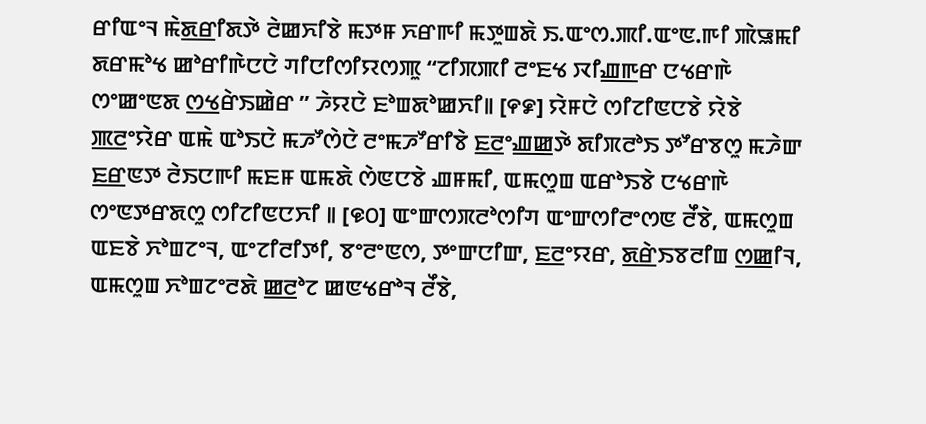ꯔꯤꯑꯦꯜ ꯃꯥꯗ꯭ꯔꯤꯗꯇꯥ ꯂꯥꯀꯈꯤꯕꯥ ꯃꯇꯝ ꯈꯔꯒꯤ ꯃꯇꯨꯡꯗꯥ ꯏ.ꯑꯦꯁ.ꯄꯤ.ꯑꯦꯟ.ꯒꯤ ꯄꯥꯎꯃꯤ ꯗꯔꯃꯣꯠ ꯀꯣꯔꯤꯒꯥꯅꯅꯥ ꯚꯤꯅꯤꯁꯤꯌꯁꯄꯨ “ꯖꯤꯞꯄꯤ ꯂꯦꯐꯠ ꯋꯤꯉ꯭ꯒꯔ ꯅꯠꯔꯒꯥ ꯁꯦꯀꯦꯟꯗ ꯁ꯭ꯠꯔꯥꯏꯀꯥꯔ ” ꯍꯥꯌꯅꯥ ꯐꯣꯡꯗꯣꯀꯈꯤ꯫ [꯵꯹] ꯌꯥꯝꯅꯥ ꯁꯤꯖꯤꯟꯅꯕꯥ ꯌꯥꯕꯥ ꯄ꯭ꯂꯦꯌꯥꯔ ꯑꯃꯥ ꯑꯣꯏꯅꯥ ꯃꯍꯧꯁꯥꯅꯥ ꯂꯦꯃꯍꯧꯔꯤꯕꯥ ꯐ꯭ꯂꯦꯉ꯭ꯀꯇꯥ ꯗꯤꯞꯂꯣꯏ ꯇꯧꯔꯕꯁꯨ ꯃꯍꯥꯛ ꯐ꯭ꯔꯟꯇ ꯂꯥꯏꯅꯒꯤ ꯃꯐꯝ ꯑꯃꯗꯥ ꯁꯥꯟꯅꯕꯥ ꯉꯝꯃꯤ, ꯑꯃꯁꯨꯡ ꯑꯔꯣꯏꯕꯥ ꯅꯠꯔꯒꯥ ꯁꯦꯟꯇꯔꯗꯁꯨ ꯁꯤꯖꯤꯟꯅꯈꯤ ꯫ [꯶꯰] ꯑꯦꯛꯁꯞꯂꯣꯁꯤꯚ ꯑꯦꯛꯁꯤꯂꯦꯁꯟ ꯂꯩꯕꯥ, ꯑꯃꯁꯨꯡ ꯑꯐꯕꯥ ꯈꯣꯡꯖꯦꯜ, ꯑꯦꯖꯤꯂꯤꯇꯤ, ꯕꯦꯂꯦꯟꯁ, ꯇꯦꯛꯅꯤꯛ, ꯐ꯭ꯂꯦꯌꯔ, ꯗ꯭ꯔꯥꯏꯕꯂꯤꯡ ꯁ꯭ꯀꯤꯜ, ꯑꯃꯁꯨꯡ ꯈꯣꯡꯖꯦꯂꯗꯥ ꯀ꯭ꯂꯣꯖ ꯀꯟꯠꯔꯣꯜ ꯂꯩꯕꯥ,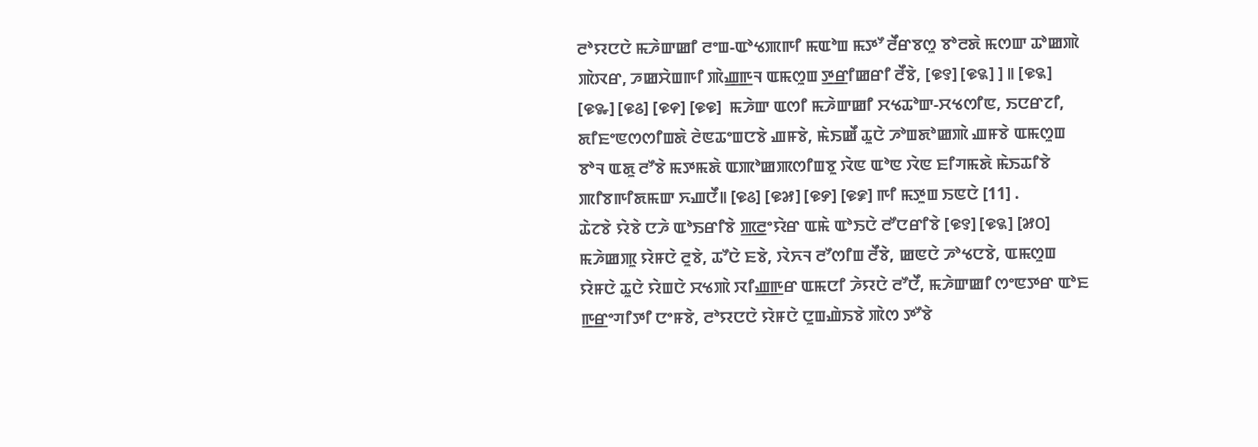ꯂꯣꯌꯅꯅꯥ ꯃꯍꯥꯛꯀꯤ ꯂꯦꯡ-ꯑꯣꯠꯄꯒꯤ ꯃꯑꯣꯡ ꯃꯇꯧ ꯂꯩꯔꯕꯁꯨ ꯕꯣꯂꯗꯥ ꯃꯁꯛ ꯊꯣꯀꯄꯥ ꯄꯥꯋꯔ, ꯍꯀꯆꯥꯡꯒꯤ ꯄꯥꯉ꯭ꯒꯜ ꯑꯃꯁꯨꯡ ꯇ꯭ꯔꯤꯀꯔꯤ ꯂꯩꯕꯥ, [꯶꯱] [꯶꯲] ] ꯫ [꯶꯲] [꯶꯳] [꯶꯴] [꯶꯵] [꯶꯶]  ꯃꯍꯥꯛ ꯑꯁꯤ ꯃꯍꯥꯛꯀꯤ ꯆꯠꯊꯣꯛ-ꯆꯠꯁꯤꯟ, ꯏꯅꯔꯖꯤ, ꯗꯤꯐꯦꯟꯁꯁꯤꯡꯗꯥ ꯂꯥꯟꯊꯦꯡꯅꯕꯥ ꯉꯝꯕꯥ, ꯃꯥꯏꯀꯩ ꯊꯨꯅꯥ ꯍꯣꯡꯗꯣꯀꯄꯥ ꯉꯝꯕꯥ ꯑꯃꯁꯨꯡ ꯕꯣꯜ ꯑꯗꯨ ꯂꯧꯕꯥ ꯃꯇꯃꯗꯥ ꯑꯄꯣꯀꯄꯁꯤꯡꯕꯨ ꯋꯥꯟ ꯑꯣꯟ ꯋꯥꯟ ꯐꯤꯚꯃꯗꯥ ꯃꯥꯏꯊꯤꯕꯥ ꯄꯤꯕꯒꯤꯗꯃꯛ ꯈꯉꯅꯩ꯫ [꯶꯴] [꯶꯷] [꯶꯸] [꯶꯹] ꯒꯤ ꯃꯇꯨꯡ ꯏꯟꯅꯥ [11] .
ꯊꯥꯖꯕꯥ ꯌꯥꯕꯥ ꯅꯍꯥ ꯑꯣꯏꯔꯤꯕꯥ ꯄ꯭ꯂꯦꯌꯥꯔ ꯑꯃꯥ ꯑꯣꯏꯅꯥ ꯂꯧꯅꯔꯤꯕꯥ [꯶꯱] [꯶꯲] [꯷꯰] ꯃꯍꯥꯀꯄꯨ ꯌꯥꯝꯅꯥ ꯂꯨꯕꯥ, ꯊꯧꯅꯥ ꯐꯕꯥ, ꯋꯥꯈꯜ ꯂꯧꯁꯤꯡ ꯂꯩꯕꯥ, ꯀꯟꯅꯥ ꯍꯣꯠꯅꯕꯥ, ꯑꯃꯁꯨꯡ ꯌꯥꯝꯅꯥ ꯊꯨꯅꯥ ꯌꯥꯡꯅꯥ ꯆꯠꯄꯥ ꯋꯤꯉ꯭ꯒꯔ ꯑꯃꯅꯤ ꯍꯥꯌꯅꯥ ꯂꯧꯅꯩ, ꯃꯍꯥꯛꯀꯤ ꯁꯦꯟꯇꯔ ꯑꯣꯐ ꯒ꯭ꯔꯦꯚꯤꯇꯤ ꯅꯦꯝꯕꯥ, ꯂꯣꯌꯅꯅꯥ ꯌꯥꯝꯅꯥ ꯅꯨꯡꯉꯥꯏꯕꯥ ꯄꯥꯁ ꯇꯧꯕꯥ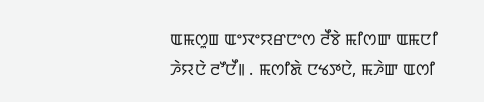ꯑꯃꯁꯨꯡ ꯑꯦꯋꯦꯌꯔꯅꯦꯁ ꯂꯩꯕꯥ ꯃꯤꯁꯛ ꯑꯃꯅꯤ ꯍꯥꯌꯅꯥ ꯂꯧꯅꯩ꯫ . ꯃꯁꯤꯗꯥ ꯅꯠꯇꯅꯥ, ꯃꯍꯥꯛ ꯑꯁꯤ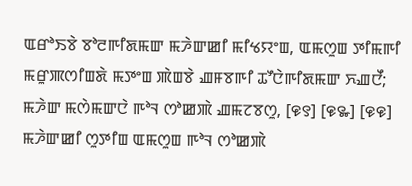ꯑꯔꯣꯏꯕꯥ ꯕꯣꯂꯒꯤꯗꯃꯛ ꯃꯍꯥꯛꯀꯤ ꯃꯤꯠꯌꯦꯡ, ꯑꯃꯁꯨꯡ ꯇꯤꯃꯒꯤ ꯃꯔꯨꯄꯁꯤꯡꯗꯥ ꯃꯇꯦꯡ ꯄꯥꯡꯕꯥ ꯉꯝꯕꯒꯤ ꯊꯧꯅꯥꯒꯤꯗꯃꯛ ꯈꯉꯅꯩ; ꯃꯍꯥꯛ ꯃꯁꯥꯃꯛꯅꯥ ꯒꯣꯜ ꯁꯣꯀꯄꯥ ꯉꯃꯖꯕꯁꯨ, [꯶꯱] [꯶꯳] [꯶꯶] ꯃꯍꯥꯛꯀꯤ ꯁꯨꯇꯤꯡ ꯑꯃꯁꯨꯡ ꯒꯣꯜ ꯁꯣꯀꯄꯥ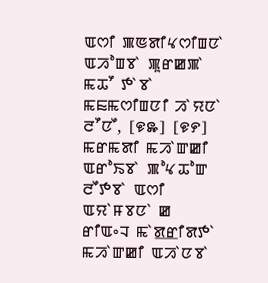ꯑꯁꯤ ꯄꯟꯗꯤꯠꯁꯤꯡꯅꯥ ꯑꯍꯣꯡꯕꯥ ꯄꯨꯔꯀꯄꯥ ꯃꯊꯧ ꯇꯥꯕꯥ ꯃꯐꯃꯁꯤꯡꯅꯤ ꯍꯥꯌꯅꯥ ꯂꯧꯅꯩ, [꯶꯳] [꯶꯸] ꯃꯔꯃꯗꯤ ꯃꯍꯥꯛꯀꯤ ꯑꯔꯣꯏꯕꯥ ꯄꯣꯠꯊꯣꯛ ꯂꯩꯇꯕꯥ ꯑꯁꯤ ꯑꯌꯥꯝꯕꯅꯥ ꯀ ꯔꯤꯑꯦꯜ ꯃꯥꯗ꯭ꯔꯤꯗꯇꯥ ꯃꯍꯥꯛꯀꯤ ꯑꯍꯥꯅꯕꯥ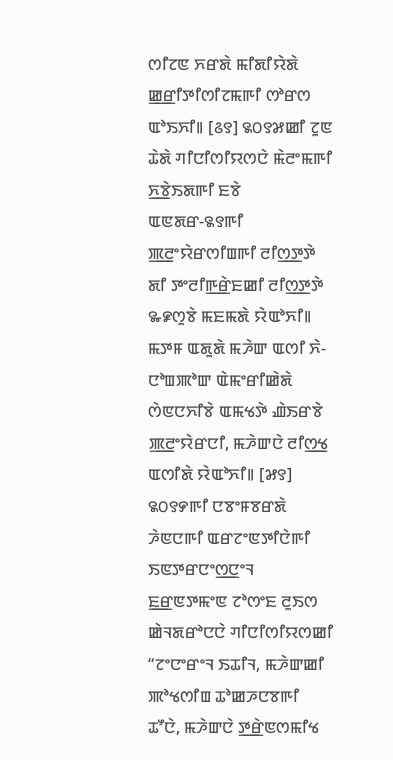ꯁꯤꯖꯟ ꯈꯔꯗꯥ ꯃꯤꯗꯤꯌꯥꯗꯥ ꯀ꯭ꯔꯤꯇꯤꯁꯤꯖꯃꯒꯤ ꯁꯣꯔꯁ ꯑꯣꯏꯈꯤ꯫ [꯴꯱] ꯲꯰꯱꯷ꯀꯤ ꯖꯨꯟ ꯊꯥꯗꯥ ꯚꯤꯅꯤꯁꯤꯌꯁꯅꯥ ꯃꯥꯂꯦꯃꯒꯤ ꯈ꯭ꯕꯥꯏꯗꯒꯤ ꯐꯕꯥ ꯑꯟꯗꯔ-꯲꯱ꯒꯤ ꯄ꯭ꯂꯦꯌꯥꯔꯁꯤꯡꯒꯤ ꯂꯤꯁ꯭ꯇꯇꯥ ꯗꯤ ꯇꯦꯂꯤꯒ꯭ꯔꯥꯐꯀꯤ ꯂꯤꯁ꯭ꯇꯇꯥ ꯳꯹ꯁꯨꯕꯥ ꯃꯐꯃꯗꯥ ꯌꯥꯑꯣꯈꯤ꯫ ꯃꯇꯝ ꯑꯗꯨꯗꯥ ꯃꯍꯥꯛ ꯑꯁꯤ ꯈꯥ-ꯅꯣꯡꯄꯣꯛ ꯑꯥꯃꯦꯔꯤꯀꯥꯗꯥ ꯁꯥꯟꯅꯈꯤꯕꯥ ꯑꯃꯠꯇꯥ ꯉꯥꯏꯔꯕꯥ ꯄ꯭ꯂꯦꯌꯥꯔꯅꯤ, ꯃꯍꯥꯛꯅꯥ ꯂꯤꯁ꯭ꯠ ꯑꯁꯤꯗꯥ ꯌꯥꯑꯣꯈꯤ꯫ [꯷꯱] ꯲꯰꯱꯸ꯒꯤ ꯅꯕꯦꯝꯕꯔꯗꯥ ꯍꯥꯟꯅꯒꯤ ꯑꯔꯖꯦꯟꯇꯤꯅꯥꯒꯤ ꯏꯟꯇꯔꯅꯦꯁ꯭ꯅꯦꯜ ꯐ꯭ꯔꯟꯇꯃꯦꯟ ꯖꯣꯁꯦꯐ ꯂꯨꯏꯁ ꯀꯥꯜꯗꯔꯣꯅꯅꯥ ꯚꯤꯅꯤꯁꯤꯌꯁꯀꯤ “ꯖꯦꯅꯦꯔꯦꯜ ꯏꯊꯤꯜ, ꯃꯍꯥꯛꯀꯤ ꯄꯣꯠꯁꯤꯡ ꯊꯣꯀꯍꯅꯕꯒꯤ ꯊꯧꯅꯥ, ꯃꯍꯥꯛꯅꯥ ꯇ꯭ꯔꯥꯟꯁꯃꯤꯠ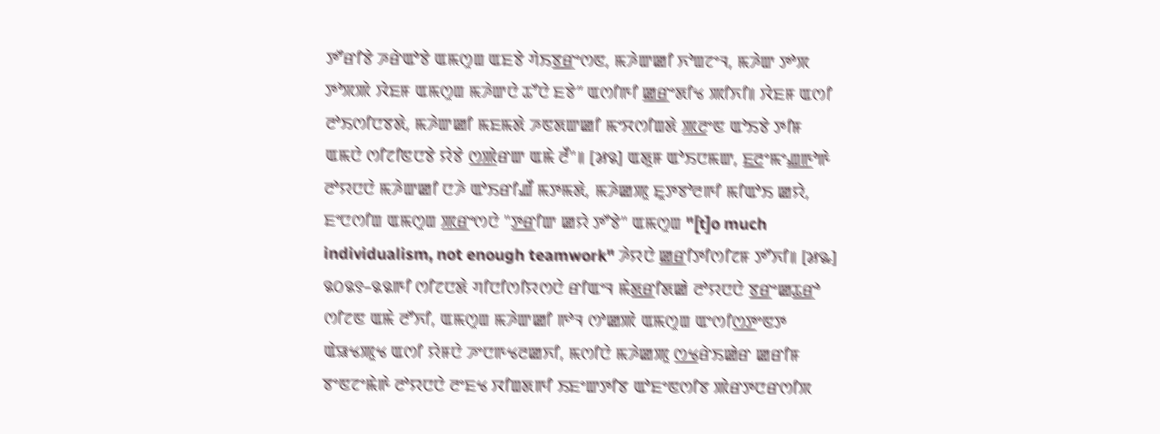ꯇꯧꯔꯤꯕꯥ ꯍꯔꯥꯑꯣꯕꯥ ꯑꯃꯁꯨꯡ ꯑꯐꯕꯥ ꯚꯥꯏꯕ꯭ꯔꯦꯁꯟ, ꯃꯍꯥꯛꯀꯤ ꯈꯣꯡꯖꯦꯜ, ꯃꯍꯥꯛ ꯇꯣꯞ ꯇꯣꯞꯄꯥ ꯋꯥꯐꯝ ꯑꯃꯁꯨꯡ ꯃꯍꯥꯛꯅꯥ ꯊꯧꯅꯥ ꯐꯕꯥ” ꯑꯁꯤꯒꯤ ꯀ꯭ꯔꯦꯗꯤꯠ ꯄꯤꯈꯤ꯫ ꯋꯥꯐꯝ ꯑꯁꯤ ꯂꯣꯏꯁꯤꯅꯕꯗꯥ, ꯃꯍꯥꯛꯀꯤ ꯃꯐꯃꯗꯥ ꯍꯟꯗꯛꯀꯤ ꯃꯦꯆꯁꯤꯡꯗꯥ ꯄ꯭ꯂꯦꯟ ꯑꯣꯏꯕꯥ ꯇꯤꯝ ꯑꯃꯅꯥ ꯁꯤꯖꯤꯟꯅꯕꯥ ꯌꯥꯕꯥ ꯁ꯭ꯄꯥꯔꯛ ꯑꯃꯥ ꯂꯩ"꯫ [꯷꯲] ꯑꯗꯨꯝ ꯑꯣꯏꯅꯃꯛ, ꯐ꯭ꯂꯦꯃꯦꯉ꯭ꯒꯣꯒꯥ ꯂꯣꯌꯅꯅꯥ ꯃꯍꯥꯛꯀꯤ ꯅꯍꯥ ꯑꯣꯏꯔꯤꯉꯩ ꯃꯇꯃꯗꯥ, ꯃꯍꯥꯀꯄꯨ ꯐꯨꯇꯕꯣꯂꯒꯤ ꯃꯤꯑꯣꯏ ꯀꯌꯥ, ꯐꯦꯅꯁꯤꯡ ꯑꯃꯁꯨꯡ ꯄ꯭ꯔꯦꯁꯅꯥ "ꯇ꯭ꯔꯤꯛ ꯀꯌꯥ ꯇꯧꯕꯥ" ꯑꯃꯁꯨꯡ "[t]o much individualism, not enough teamwork" ꯍꯥꯌꯅꯥ ꯀ꯭ꯔꯤꯇꯤꯁꯤꯖꯝ ꯇꯧꯈꯤ꯫ [꯷꯳]
꯲꯰꯲꯱–꯲꯲ꯒꯤ ꯁꯤꯖꯅꯗꯥ ꯚꯤꯅꯤꯁꯤꯌꯁꯅꯥ ꯔꯤꯑꯦꯜ ꯃꯥꯗ꯭ꯔꯤꯗꯀꯥ ꯂꯣꯌꯅꯅꯥ ꯕ꯭ꯔꯦꯀꯊ꯭ꯔꯣ ꯁꯤꯖꯟ ꯑꯃꯥ ꯂꯧꯈꯤ, ꯑꯃꯁꯨꯡ ꯃꯍꯥꯛꯀꯤ ꯒꯣꯜ ꯁꯣꯀꯄꯥ ꯑꯃꯁꯨꯡ ꯑꯦꯁꯤꯁ꯭ꯇꯦꯟꯇ ꯑꯥꯎꯠꯄꯨꯠ ꯑꯁꯤ ꯌꯥꯝꯅꯥ ꯍꯦꯅꯒꯠꯂꯀꯈꯤ, ꯃꯁꯤꯅꯥ ꯃꯍꯥꯀꯄꯨ ꯁ꯭ꯠꯔꯥꯏꯀꯥꯔ ꯀꯔꯤꯝ ꯕꯦꯟꯖꯦꯃꯥꯒꯥ ꯂꯣꯌꯅꯅꯥ ꯂꯦꯐꯠ ꯋꯤꯡꯗꯒꯤ ꯏꯐꯦꯛꯇꯤꯕ ꯑꯣꯐꯦꯟꯁꯤꯕ ꯄꯥꯔꯇꯅꯔꯁꯤꯞ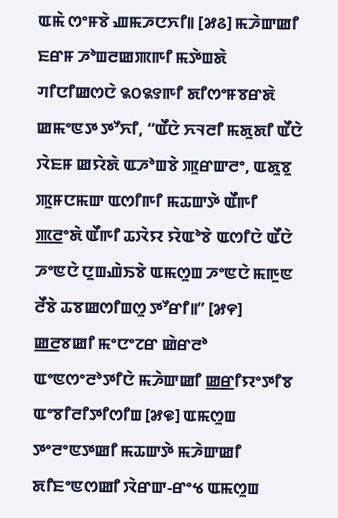ꯑꯃꯥ ꯁꯦꯝꯕꯥ ꯉꯃꯍꯅꯈꯤ꯫ [꯷꯴] ꯃꯍꯥꯛꯀꯤ ꯐꯔꯝ ꯍꯣꯡꯂꯀꯄꯒꯤ ꯃꯇꯥꯡꯗꯥ ꯚꯤꯅꯤꯀꯁꯅꯥ ꯲꯰꯲꯱ꯒꯤ ꯗꯤꯁꯦꯝꯕꯔꯗꯥ ꯀꯃꯦꯟꯇ ꯇꯧꯈꯤ, “ꯑꯩꯅꯥ ꯈꯜꯂꯤ ꯃꯗꯨꯗꯤ ꯑꯩꯅꯥ ꯋꯥꯐꯝ ꯀꯌꯥꯗꯥ ꯑꯍꯣꯡꯕꯥ ꯄꯨꯔꯛꯂꯦ, ꯑꯗꯨꯕꯨ ꯄꯨꯝꯅꯃꯛ ꯑꯁꯤꯒꯤ ꯃꯊꯛꯇꯥ ꯑꯩꯒꯤ ꯄ꯭ꯂꯦꯗꯥ ꯑꯩꯒꯤ ꯊꯋꯥꯌ ꯌꯥꯑꯣꯕꯥ ꯑꯁꯤꯅꯥ ꯑꯩꯅꯥ ꯍꯦꯟꯅꯥ ꯅꯨꯡꯉꯥꯏꯕꯥ ꯑꯃꯁꯨꯡ ꯍꯦꯟꯅꯥ ꯃꯒꯨꯟ ꯂꯩꯕꯥ ꯊꯕꯀꯁꯤꯡꯁꯨ ꯇꯧꯔꯤ꯫” [꯷꯵] ꯀ꯭ꯂꯕꯀꯤ ꯃꯦꯅꯦꯖꯔ ꯀꯥꯔꯂꯣ ꯑꯦꯟꯁꯦꯂꯣꯇꯤꯅꯥ ꯃꯍꯥꯛꯀꯤ ꯀ꯭ꯔꯤꯌꯦꯇꯤꯕ ꯑꯦꯕꯤꯂꯤꯇꯤꯁꯤꯡ [꯷꯶] ꯑꯃꯁꯨꯡ ꯇꯦꯂꯦꯟꯇꯀꯤ ꯃꯊꯛꯇꯥ ꯃꯍꯥꯛꯀꯤ ꯗꯤꯐꯦꯟꯁꯀꯤ ꯋꯥꯔꯛ-ꯔꯦꯠ ꯑꯃꯁꯨꯡ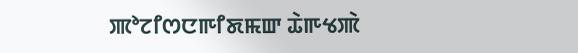ꯄꯣꯖꯤꯁꯅꯒꯤꯗꯃꯛ ꯊꯥꯒꯠꯄꯥ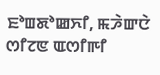ꯐꯣꯡꯗꯣꯀꯈꯤ, ꯃꯍꯥꯛꯅꯥ ꯁꯤꯖꯟ ꯑꯁꯤꯒꯤ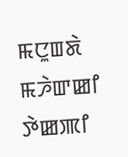ꯃꯅꯨꯡꯗꯥ ꯃꯍꯥꯛꯀꯤ ꯇꯥꯀꯄꯤ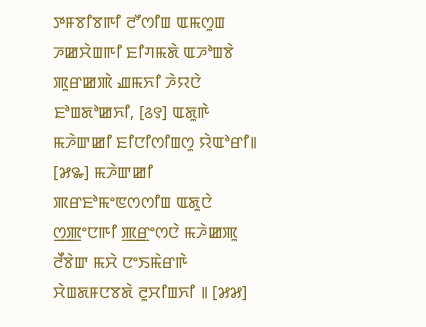ꯇꯝꯕꯤꯕꯒꯤ ꯂꯧꯁꯤꯡ ꯑꯃꯁꯨꯡ ꯍꯀꯆꯥꯡꯒꯤ ꯐꯤꯚꯃꯗꯥ ꯑꯍꯣꯡꯕꯥ ꯄꯨꯔꯀꯄꯥ ꯉꯃꯈꯤ ꯍꯥꯌꯅꯥ ꯐꯣꯡꯗꯣꯀꯈꯤ, [꯴꯱] ꯑꯗꯨꯒꯥ ꯃꯍꯥꯛꯀꯤ ꯐꯤꯅꯤꯁꯤꯡꯁꯨ ꯌꯥꯑꯣꯔꯤ꯫ [꯷꯳] ꯃꯍꯥꯛꯀꯤ ꯄꯔꯐꯣꯃꯦꯟꯁꯁꯤꯡ ꯑꯗꯨꯅꯥ ꯁ꯭ꯄꯦꯅꯒꯤ ꯄ꯭ꯔꯦꯁꯅꯥ ꯃꯍꯥꯀꯄꯨ ꯂꯩꯕꯥꯛ ꯃꯆꯥ ꯅꯦꯏꯃꯥꯔꯒꯥ ꯆꯥꯡꯗꯝꯅꯕꯗꯥ ꯂꯨꯆꯤꯡꯈꯤ ꯫ [꯷꯷]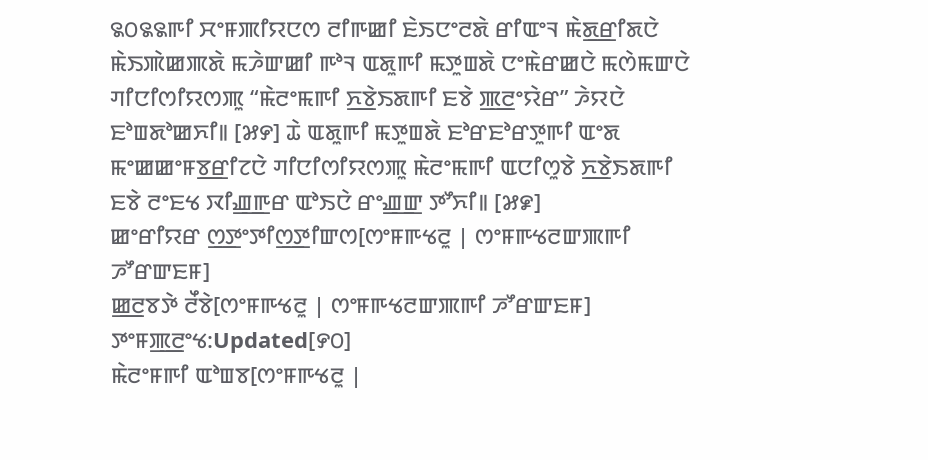꯲꯰꯲꯲ꯒꯤ ꯆꯦꯝꯄꯤꯌꯅꯁ ꯂꯤꯒꯀꯤ ꯐꯥꯏꯅꯦꯂꯗꯥ ꯔꯤꯑꯦꯜ ꯃꯥꯗ꯭ꯔꯤꯗꯅꯥ ꯃꯥꯏꯄꯥꯀꯄꯗꯥ ꯃꯍꯥꯛꯀꯤ ꯒꯣꯜ ꯑꯗꯨꯒꯤ ꯃꯇꯨꯡꯗꯥ ꯅꯦꯃꯥꯔꯀꯅꯥ ꯃꯁꯥꯃꯛꯅꯥ ꯚꯤꯅꯤꯁꯤꯌꯁꯄꯨ “ꯃꯥꯂꯦꯃꯒꯤ ꯈ꯭ꯕꯥꯏꯗꯒꯤ ꯐꯕꯥ ꯄ꯭ꯂꯦꯌꯥꯔ” ꯍꯥꯌꯅꯥ ꯐꯣꯡꯗꯣꯀꯈꯤ꯫ [꯷꯸] ꯊꯥ ꯑꯗꯨꯒꯤ ꯃꯇꯨꯡꯗꯥ ꯐꯣꯔꯐꯣꯔꯇꯨꯒꯤ ꯑꯦꯗ ꯃꯦꯀꯀꯦꯝꯕ꯭ꯔꯤꯖꯅꯥ ꯚꯤꯅꯤꯁꯤꯌꯁꯄꯨ ꯃꯥꯂꯦꯃꯒꯤ ꯑꯅꯤꯁꯨꯕꯥ ꯈ꯭ꯕꯥꯏꯗꯒꯤ ꯐꯕꯥ ꯂꯦꯐꯠ ꯋꯤꯉ꯭ꯒꯔ ꯑꯣꯏꯅꯥ ꯔꯦꯉ꯭ꯛ ꯇꯧꯈꯤ꯫ [꯷꯹]
ꯀꯦꯔꯤꯌꯔ ꯁ꯭ꯇꯦꯇꯤꯁ꯭ꯇꯤꯛꯁ[ꯁꯦꯝꯒꯠꯂꯨ | ꯁꯦꯝꯒꯠꯂꯛꯄꯒꯤ ꯍꯧꯔꯛꯐꯝ]
ꯀ꯭ꯂꯕꯇꯥ ꯂꯩꯕꯥ[ꯁꯦꯝꯒꯠꯂꯨ | ꯁꯦꯝꯒꯠꯂꯛꯄꯒꯤ ꯍꯧꯔꯛꯐꯝ]
ꯇꯦꯝꯄ꯭ꯂꯦꯠ:Updated[꯸꯰]
ꯃꯥꯂꯦꯝꯒꯤ ꯑꯣꯡꯕ[ꯁꯦꯝꯒꯠꯂꯨ |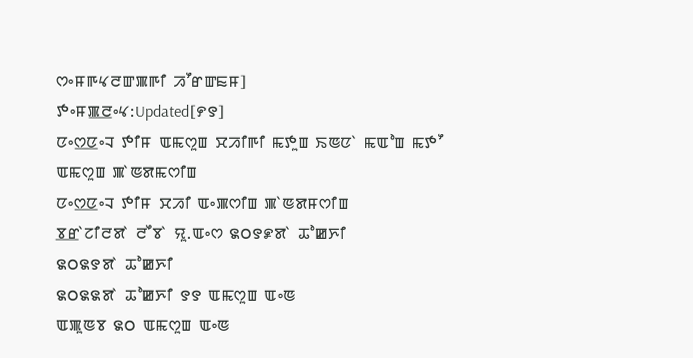ꯁꯦꯝꯒꯠꯂꯛꯄꯒꯤ ꯍꯧꯔꯛꯐꯝ]
ꯇꯦꯝꯄ꯭ꯂꯦꯠ:Updated[꯸꯱]
ꯅꯦꯁ꯭ꯅꯦꯜ ꯇꯤꯝ ꯑꯃꯁꯨꯡ ꯆꯍꯤꯒꯤ ꯃꯇꯨꯡ ꯏꯟꯅꯥ ꯃꯑꯣꯡ ꯃꯇꯧ ꯑꯃꯁꯨꯡ ꯄꯥꯟꯗꯃꯁꯤꯡ
ꯅꯦꯁ꯭ꯅꯦꯜ ꯇꯤꯝ ꯆꯍꯤ ꯑꯦꯄꯁꯤꯡ ꯄꯥꯟꯗꯝꯁꯤꯡ
ꯕ꯭ꯔꯥꯖꯤꯂꯗꯥ ꯂꯩꯕꯥ ꯌꯨ.ꯑꯦꯁ ꯲꯰꯱꯹ꯗꯥ ꯊꯣꯀꯈꯤ
꯲꯰꯲꯱ꯗꯥ ꯊꯣꯀꯈꯤ
꯲꯰꯲꯲ꯗꯥ ꯊꯣꯀꯈꯤ ꯱꯱ ꯑꯃꯁꯨꯡ ꯑꯦꯟ
ꯑꯄꯨꯟꯕ ꯲꯰ ꯑꯃꯁꯨꯡ ꯑꯦꯟ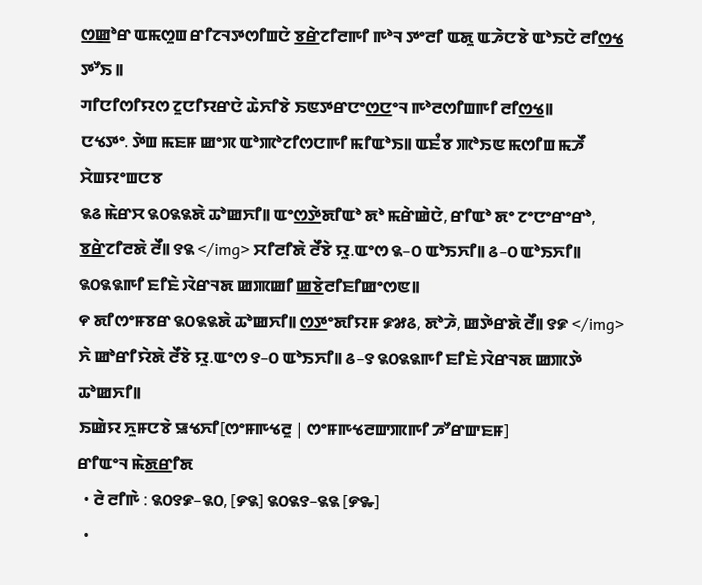ꯁ꯭ꯀꯣꯔ ꯑꯃꯁꯨꯡ ꯔꯤꯖꯜꯇꯁꯤꯡꯅꯥ ꯕ꯭ꯔꯥꯖꯤꯂꯒꯤ ꯒꯣꯜ ꯇꯦꯂꯤ ꯑꯗꯨ ꯑꯍꯥꯅꯕꯥ ꯑꯣꯏꯅꯥ ꯂꯤꯁ꯭ꯠ ꯇꯧꯏ ꯫
ꯚꯤꯅꯤꯁꯤꯌꯁ ꯖꯨꯅꯤꯌꯔꯅꯥ ꯊꯥꯈꯤꯕꯥ ꯏꯟꯇꯔꯅꯦꯁ꯭ꯅꯦꯜ ꯒꯣꯂꯁꯤꯡꯒꯤ ꯂꯤꯁ꯭ꯠ꯫
ꯅꯠꯇꯦ. ꯇꯥꯡ ꯃꯐꯝ ꯀꯦꯞ ꯑꯣꯄꯣꯖꯤꯁꯅꯒꯤ ꯃꯤꯑꯣꯏ꯫ ꯑꯐꯪꯕ ꯄꯣꯏꯟ ꯃꯁꯤꯡ ꯃꯍꯩ ꯆꯥꯡꯌꯦꯡꯅꯕ
꯲꯴ ꯃꯥꯔꯆ ꯲꯰꯲꯲ꯗꯥ ꯊꯣꯀꯈꯤ꯫ ꯑꯦꯁ꯭ꯇꯥꯗꯤꯑꯣ ꯗꯣ ꯃꯔꯥꯀꯥꯅꯥ, ꯔꯤꯑꯣ ꯗꯦ ꯖꯦꯅꯦꯔꯦꯔꯣ, ꯕ꯭ꯔꯥꯖꯤꯂꯗꯥ ꯂꯩ꯫ ꯱꯲ </img> ꯆꯤꯂꯤꯗꯥ ꯂꯩꯕꯥ ꯌꯨ.ꯑꯦꯁ ꯲–꯰ ꯑꯣꯏꯈꯤ꯫ ꯴–꯰ ꯑꯣꯏꯈꯤ꯫ ꯲꯰꯲꯲ꯒꯤ ꯐꯤꯐꯥ ꯋꯥꯔꯜꯗ ꯀꯄꯀꯤ ꯀ꯭ꯕꯥꯂꯤꯐꯤꯀꯦꯁꯟ꯫
꯵ ꯗꯤꯁꯦꯝꯕꯔ ꯲꯰꯲꯲ꯗꯥ ꯊꯣꯀꯈꯤ꯫ ꯁ꯭ꯇꯦꯗꯤꯌꯝ ꯹꯷꯴, ꯗꯣꯍꯥ, ꯀꯇꯥꯔꯗꯥ ꯂꯩ꯫ ꯱꯹ </img> ꯈꯥ ꯀꯣꯔꯤꯌꯥꯗꯥ ꯂꯩꯕꯥ ꯌꯨ.ꯑꯦꯁ ꯱–꯰ ꯑꯣꯏꯈꯤ꯫ ꯴–꯱ ꯲꯰꯲꯲ꯒꯤ ꯐꯤꯐꯥ ꯋꯥꯔꯜꯗ ꯀꯄꯇꯥ ꯊꯣꯀꯈꯤ꯫
ꯏꯀꯥꯌ ꯈꯨꯝꯅꯕꯥ ꯎꯠꯈꯤ[ꯁꯦꯝꯒꯠꯂꯨ | ꯁꯦꯝꯒꯠꯂꯛꯄꯒꯤ ꯍꯧꯔꯛꯐꯝ]
ꯔꯤꯑꯦꯜ ꯃꯥꯗ꯭ꯔꯤꯗ
  • ꯂꯥ ꯂꯤꯒꯥ : ꯲꯰꯱꯹–꯲꯰, [꯸꯲] ꯲꯰꯲꯱–꯲꯲ [꯸꯳]
  •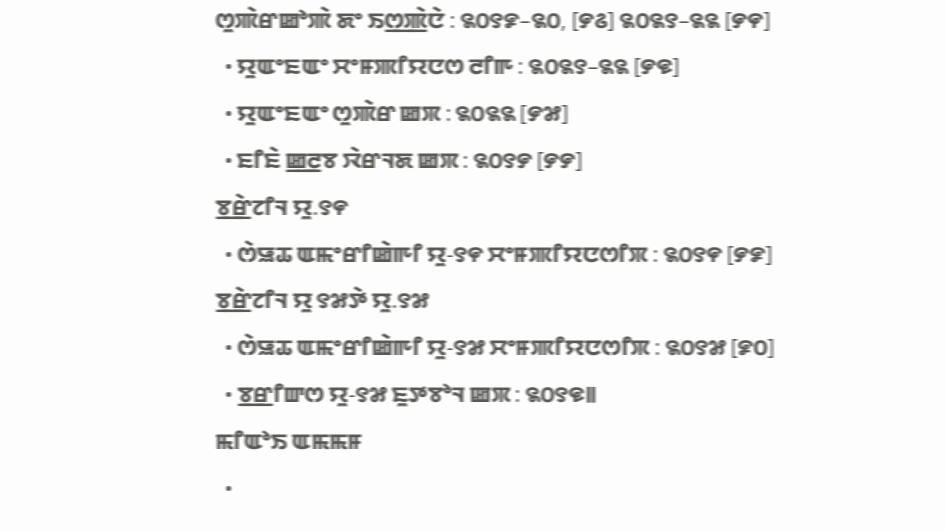ꯁꯨꯄꯥꯔꯀꯣꯄꯥ ꯗꯦ ꯏꯁ꯭ꯄꯥꯅꯥ : ꯲꯰꯱꯹–꯲꯰, [꯸꯴] ꯲꯰꯲꯱–꯲꯲ [꯸꯵]
  • ꯌꯨꯑꯦꯐꯑꯦ ꯆꯦꯝꯄꯤꯌꯅꯁ ꯂꯤꯒ : ꯲꯰꯲꯱–꯲꯲ [꯸꯶]
  • ꯌꯨꯑꯦꯐꯑꯦ ꯁꯨꯄꯥꯔ ꯀꯞ : ꯲꯰꯲꯲ [꯸꯷]
  • ꯐꯤꯐꯥ ꯀ꯭ꯂꯕ ꯋꯥꯔꯜꯗ ꯀꯞ : ꯲꯰꯱꯸ [꯸꯸]
ꯕ꯭ꯔꯥꯖꯤꯜ ꯌꯨ.꯱꯵
  • ꯁꯥꯎꯊ ꯑꯃꯦꯔꯤꯀꯥꯒꯤ ꯌꯨ-꯱꯵ ꯆꯦꯝꯄꯤꯌꯅꯁꯤꯞ : ꯲꯰꯱꯵ [꯸꯹]
ꯕ꯭ꯔꯥꯖꯤꯜ ꯌꯨ ꯱꯷ꯇꯥ ꯌꯨ.꯱꯷
  • ꯁꯥꯎꯊ ꯑꯃꯦꯔꯤꯀꯥꯒꯤ ꯌꯨ-꯱꯷ ꯆꯦꯝꯄꯤꯌꯅꯁꯤꯞ : ꯲꯰꯱꯷ [꯹꯰]
  • ꯕ꯭ꯔꯤꯛꯁ ꯌꯨ-꯱꯷ ꯐꯨꯇꯕꯣꯜ ꯀꯞ : ꯲꯰꯱꯶꯫
ꯃꯤꯑꯣꯏ ꯑꯃꯃꯝ
  •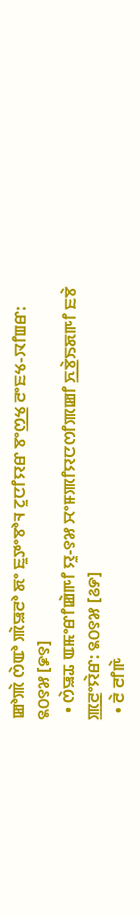ꯀꯣꯄꯥ ꯁꯥꯑꯣ ꯄꯥꯎꯂꯣ ꯗꯦ ꯐꯨꯇꯦꯕꯣꯜ ꯖꯨꯅꯤꯌꯔ ꯕꯦꯁ꯭ꯠ ꯂꯦꯐꯠ-ꯋꯤꯡꯔ: ꯲꯰꯱꯷ [꯹꯱]
  • ꯁꯥꯎꯊ ꯑꯃꯦꯔꯤꯀꯥꯒꯤ ꯌꯨ-꯱꯷ ꯆꯦꯝꯄꯤꯌꯅꯁꯤꯄꯀꯤ ꯈ꯭ꯕꯥꯏꯗꯒꯤ ꯐꯕꯥ ꯄ꯭ꯂꯦꯌꯥꯔ: ꯲꯰꯱꯷ [꯴꯸]
  • ꯂꯥ ꯂꯤꯒꯥ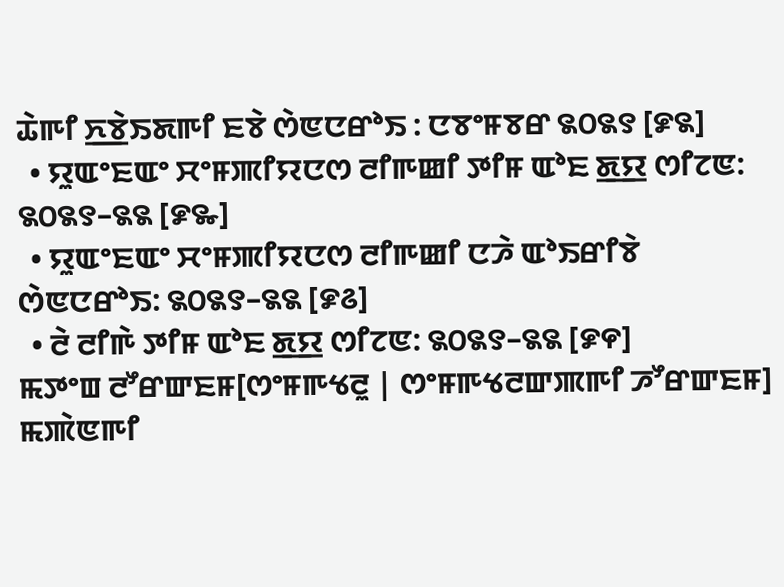ꯊꯥꯒꯤ ꯈ꯭ꯕꯥꯏꯗꯒꯤ ꯐꯕꯥ ꯁꯥꯟꯅꯔꯣꯏ : ꯅꯕꯦꯝꯕꯔ ꯲꯰꯲꯱ [꯹꯲]
  • ꯌꯨꯑꯦꯐꯑꯦ ꯆꯦꯝꯄꯤꯌꯅꯁ ꯂꯤꯒꯀꯤ ꯇꯤꯝ ꯑꯣꯐ ꯗ꯭ꯌ ꯁꯤꯖꯟ: ꯲꯰꯲꯱–꯲꯲ [꯹꯳]
  • ꯌꯨꯑꯦꯐꯑꯦ ꯆꯦꯝꯄꯤꯌꯅꯁ ꯂꯤꯒꯀꯤ ꯅꯍꯥ ꯑꯣꯏꯔꯤꯕꯥ ꯁꯥꯟꯅꯔꯣꯏ: ꯲꯰꯲꯱–꯲꯲ [꯹꯴]
  • ꯂꯥ ꯂꯤꯒꯥ ꯇꯤꯝ ꯑꯣꯐ ꯗ꯭ꯌ ꯁꯤꯖꯟ: ꯲꯰꯲꯱–꯲꯲ [꯹꯵]
ꯃꯇꯦꯡ ꯂꯧꯔꯛꯐꯝ[ꯁꯦꯝꯒꯠꯂꯨ | ꯁꯦꯝꯒꯠꯂꯛꯄꯒꯤ ꯍꯧꯔꯛꯐꯝ]
ꯃꯄꯥꯟꯒꯤ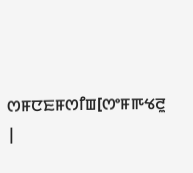ꯁꯝꯅꯐꯝꯁꯤꯡ[ꯁꯦꯝꯒꯠꯂꯨ |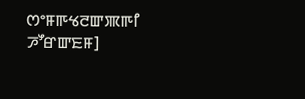ꯁꯦꯝꯒꯠꯂꯛꯄꯒꯤ ꯍꯧꯔꯛꯐꯝ]